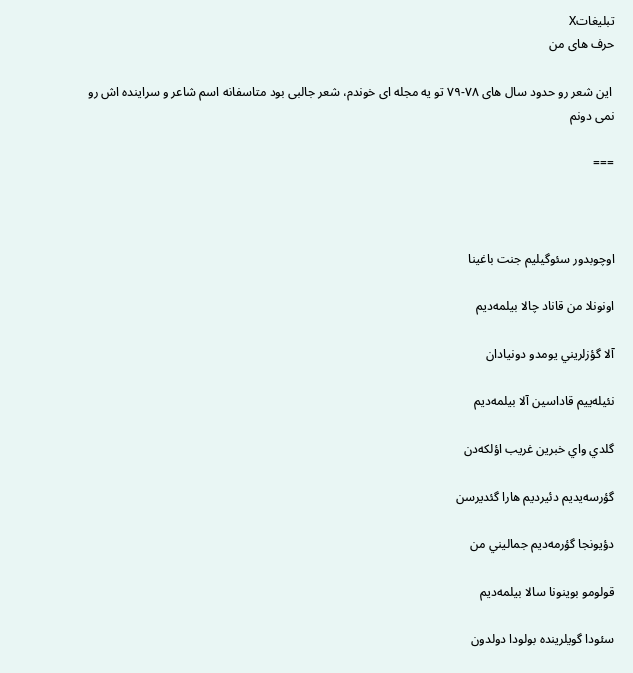تبليغاتX
حرف های من

 این شعر رو حدود سال های ۷۸-۷۹ تو یه مجله ای خوندم، شعر جالبی بود متاسفانه اسم شاعر و سراینده اش رو نمی دونم

===



اوچوبدور سئوگيليم‌ جنت‌ باغينا

اونونلا من‌ قاناد چالا بيلمه‌ديم‌

آلا گؤزلريني‌ يومدو دونيادان‌

نئيله‌ييم‌ قاداسين‌ آلا بيلمه‌ديم‌

گلدي‌ واي‌ خبرين‌ غريب‌ اؤلكه‌دن‌

گؤرسه‌يديم‌ دئيرديم‌ هارا گئديرسن‌

دؤيونجا گؤرمه‌ديم‌ جماليني‌ من‌

قولومو بوينونا سالا بيلمه‌ديم‌

سئودا گويلرينده‌ بولودا دولدون‌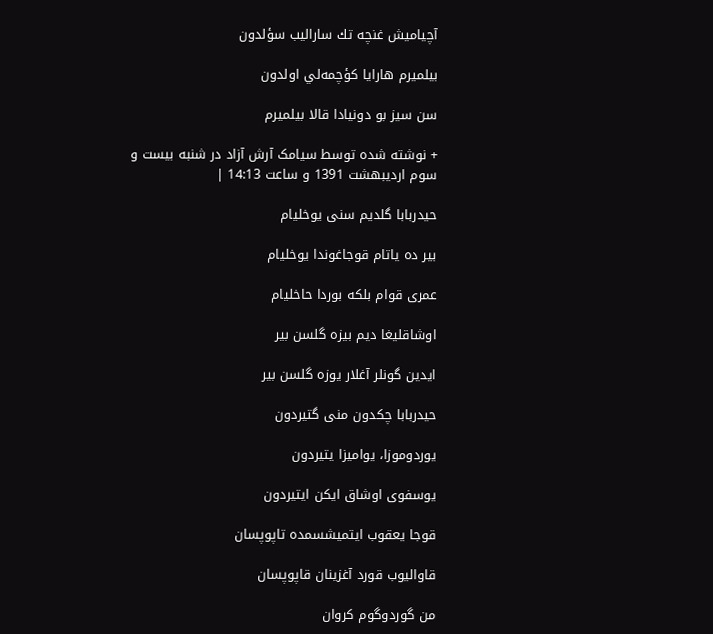آچياميش‌ غنچه‌ تك‌ ساراليب‌ سؤلدون‌

بيلميرم‌ هارايا كؤچمه‌لي‌ اولدون‌

سن‌ سيز بو دونيادا قالا بيلميرم‌

+ نوشته شده توسط سیامک آرش آزاد در شنبه بیست و سوم اردیبهشت 1391 و ساعت 14:13 |

حيدربابا گلديم سنى يوخليام

بير ده ياتام قوجاغوندا يوخليام

عمرى قوام بلكه بوردا حاخليام

اوشاقليغا ديم بيزه گلسن بير

ايدين گونلر آغلار يوزه گلسن بير

حيدربابا چكدون منى گتيردون

يوردوموزا، يواميزا يتيردون

يوسفوى اوشاق ايكن ايتيردون

قوجا يعقوب ايتميشسمده تاپوپسان

قاواليوب قورد آغزينان قاپوپسان

من گوردوگوم كروان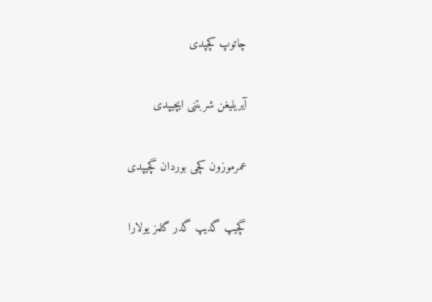چاتوپ كچپدى

آيريليغن شربتنى ايچيپدى

عمرموزون كچى بوردان گچيپدى

گچيپ گديپ گدر گلمز يولارا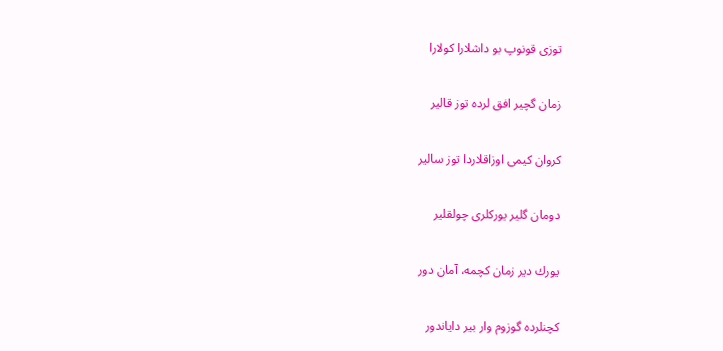توزى قونوپ بو داشلارا كولارا

زمان گچير افق لرده توز قالير

كروان كيمى اوزاقلاردا توز سالير

دومان گلير يوركلرى چولقلير

يورك دير زمان كچمه، آمان دور

كچنلرده گوزوم وار بير داياندور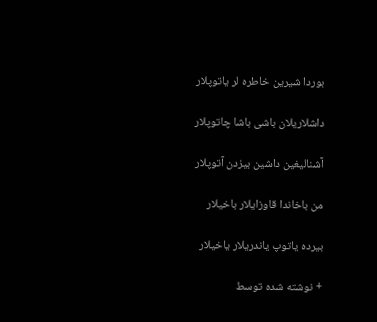بوردا شيرين خاطره لر ياتوپلار

داشلاريلان باشى باشا چاتوپلار

آشناليغين داشين بيزدن آتوپلار

من باخاندا قاوزايلار باخيلار

بيرده ياتوپ ياندريلار ياخيلار

+ نوشته شده توسط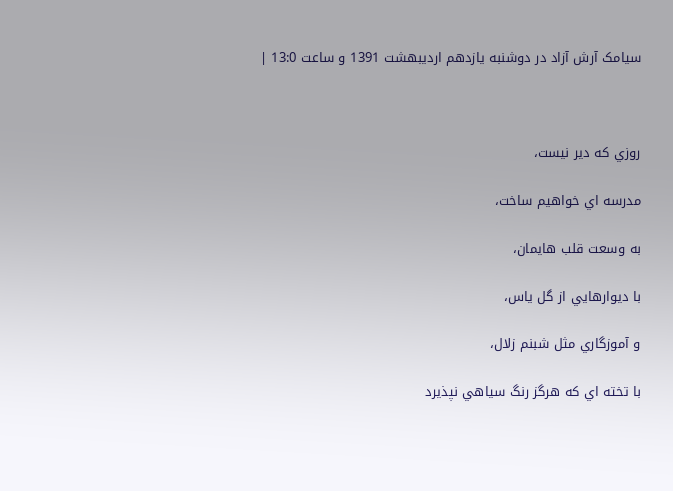سیامک آرش آزاد در دوشنبه یازدهم اردیبهشت 1391 و ساعت 13:0 |



روزي كه دير نيست،

مدرسه اي خواهيم ساخت،

به وسعت قلب هايمان،

با ديوارهايي از گل ياس،

و آموزگاري مثل شبنم زلال،

با تخته اي كه هرگز رنگ سياهي نپذيرد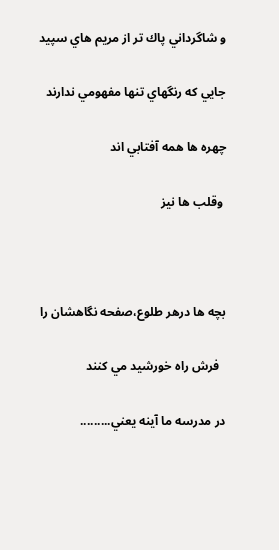و شاگرداني پاك تر از مريم هاي سپيد

جايي كه رنگهاي تنها مفهومي ندارند

چهره ها همه آفتابي اند

 وقلب ها نيز



بچه ها درهر طلوع،صفحه نگاهشان را

  فرش راه خورشيد مي كنند

در مدرسه ما آينه يعني.........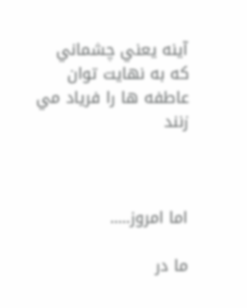آينه يعني چشماني كه به نهايت توان عاطفه ها را فرياد مي زنند



اما امروز.....

ما در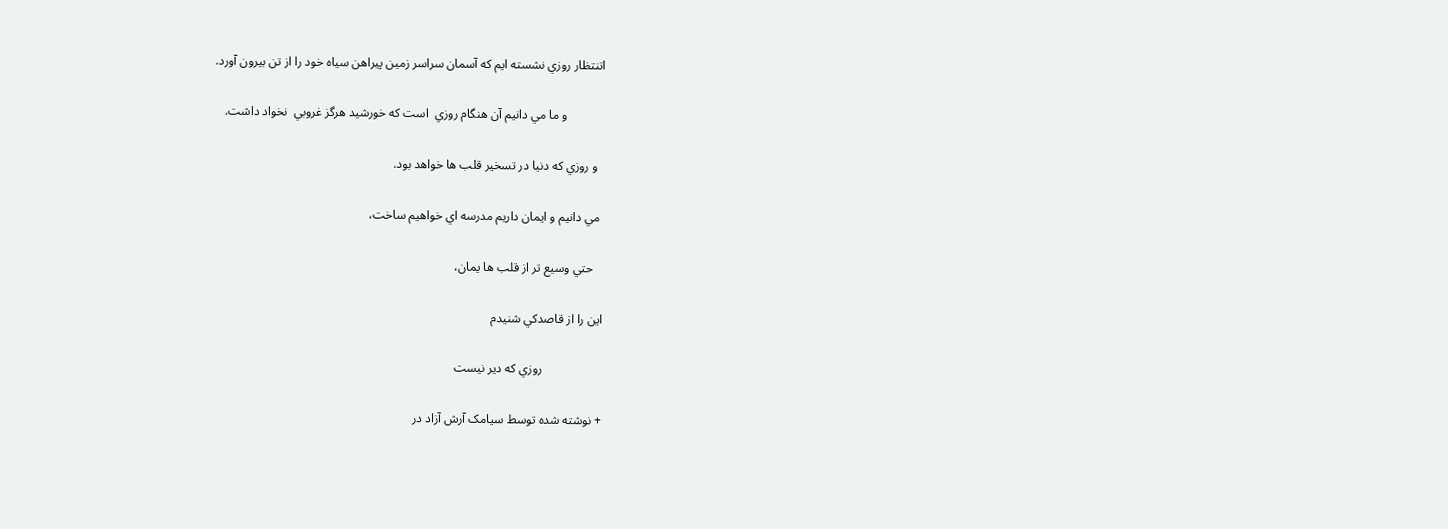اتنتظار روزي نشسته ايم كه آسمان سراسر زمين پيراهن سياه خود را از تن بيرون آورد.

            و ما مي دانيم آن هنگام روزي  است كه خورشيد هرگز غروبي  نخواد داشت.

  و روزي كه دنيا در تسخير قلب ها خواهد بود.

 مي دانيم و ايمان داريم مدرسه اي خواهيم ساخت،

   حتي وسيع تر از قلب ها يمان،

اين را از قاصدكي شنيدم

                   روزي كه دير نيست

+ نوشته شده توسط سیامک آرش آزاد در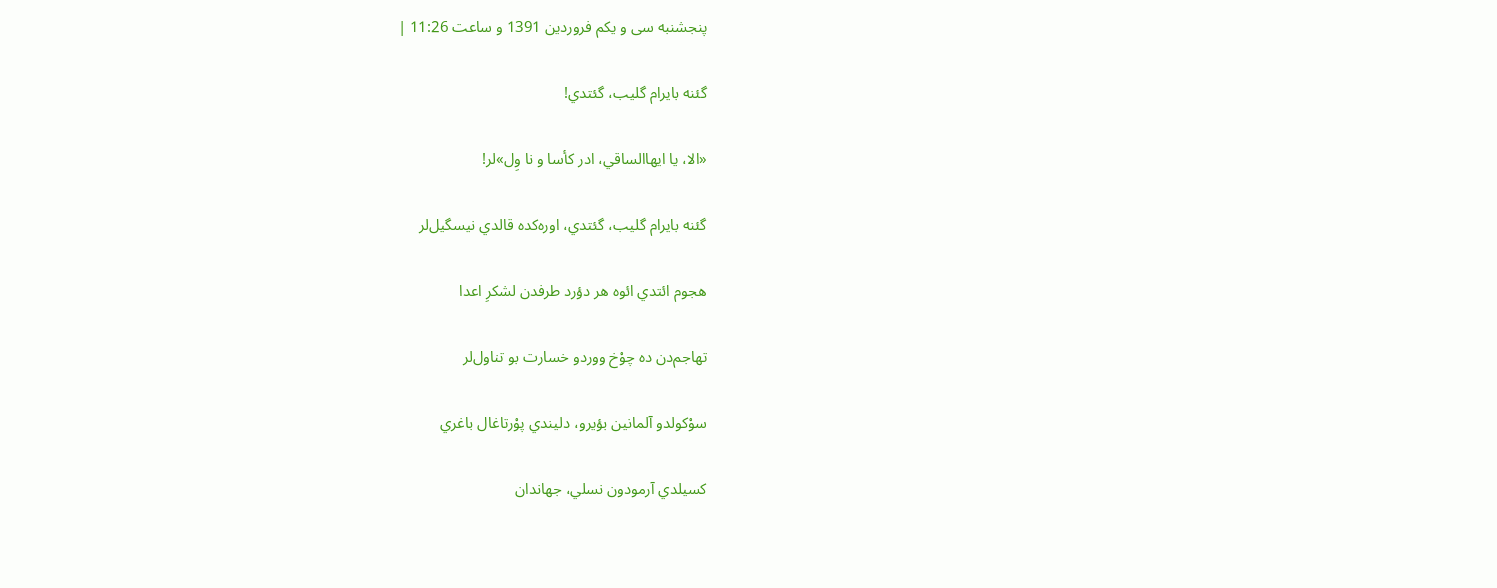پنجشنبه سی و یکم فروردین 1391 و ساعت 11:26 |

گئنه بايرام گليب، گئتدي!

«الا، يا ايها‌الساقي، ادر كأسا و نا وِل‌»لر!

گئنه بايرام گليب، گئتدي، اوره‌كده قالدي نيسگيل‌لر

هجوم ائتدي ائوه هر دؤرد طرفدن لشكرِ اعدا

تهاجم‌دن‌ ده چوْخ ووردو خسارت بو تناول‌لر

سوْكولدو آلمانين بؤيرو، دليندي پوْرتاغال باغري

كسيلدي آرمودون نسلي، جهاندان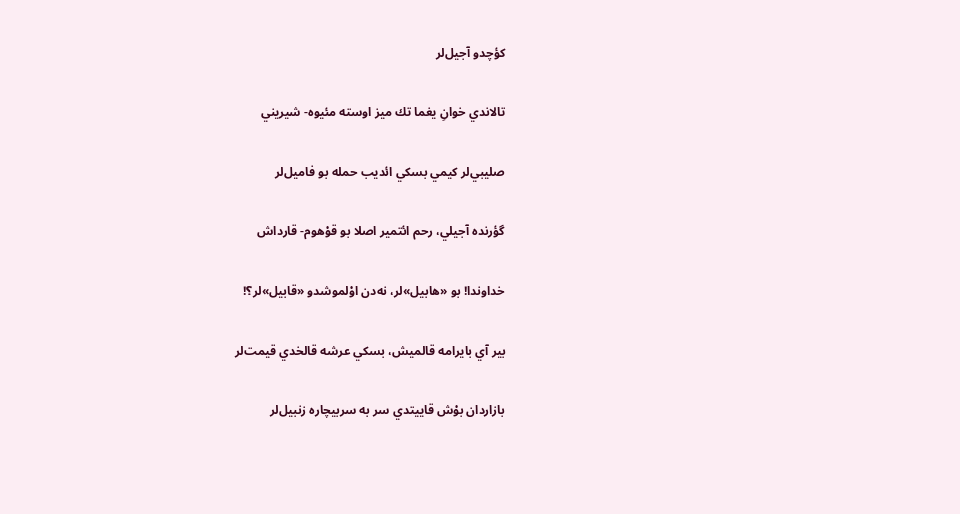كؤچدو آجيل‌لر

تالاندي خوانِ يغما تك ميز اوسته مئيوه- شيريني

صليبي‌لر كيمي بسكي ائديب حمله بو فاميل‌لر

گؤرنده آجيلي، رحم ائتمير اصلا بو قوْهوم- قارداش

خداوندا! بو «هابيل»لر، نه‌دن اوْلموشدو «قابيل»لر؟!

بير آي بايرامه قالميش، بسكي عرشه قالخدي قيمت‌لر

بازاردان بوْش قاييتدي سر به سربيچاره زنبيل‌لر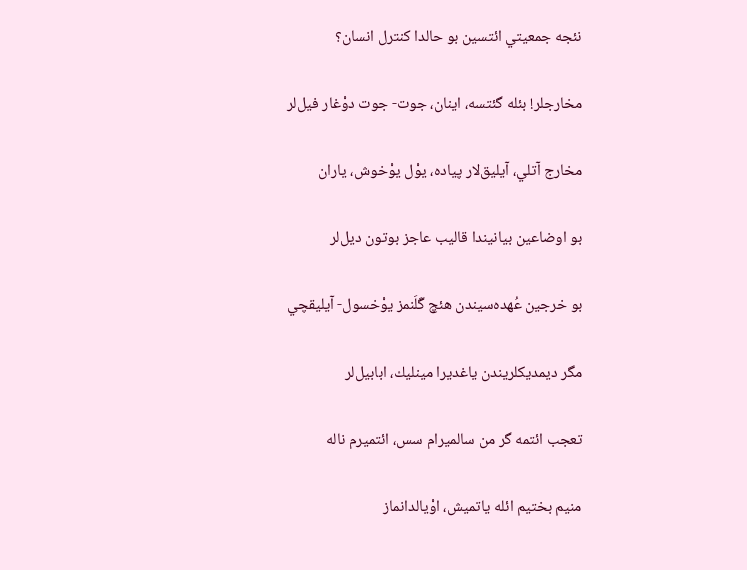نئجه جمعيتي ائتسين بو حالدا كنترل انسان؟

مخارجلر! بئله گئتسه، اينان، جوت- جوت دوْغار فيل‌لر

مخارج‌ آتلي، آيليق‌لار پياده، يوْل يوْخوش، ياران

بو اوضاعين بيانيندا قاليب عاجز بوتون ديل‌لر

بو خرجين عُهده‌سيندن هئچ گَلَنمز يوْخسول- آيليقچي

مگر ديمديكلريندن ياغديرا مينليك، ابابيل‌لر

تعجب ائتمه گر من سالميرام سس، ائتميرم ناله

منيم بختيم ائله ياتميش، اوْيالدانماز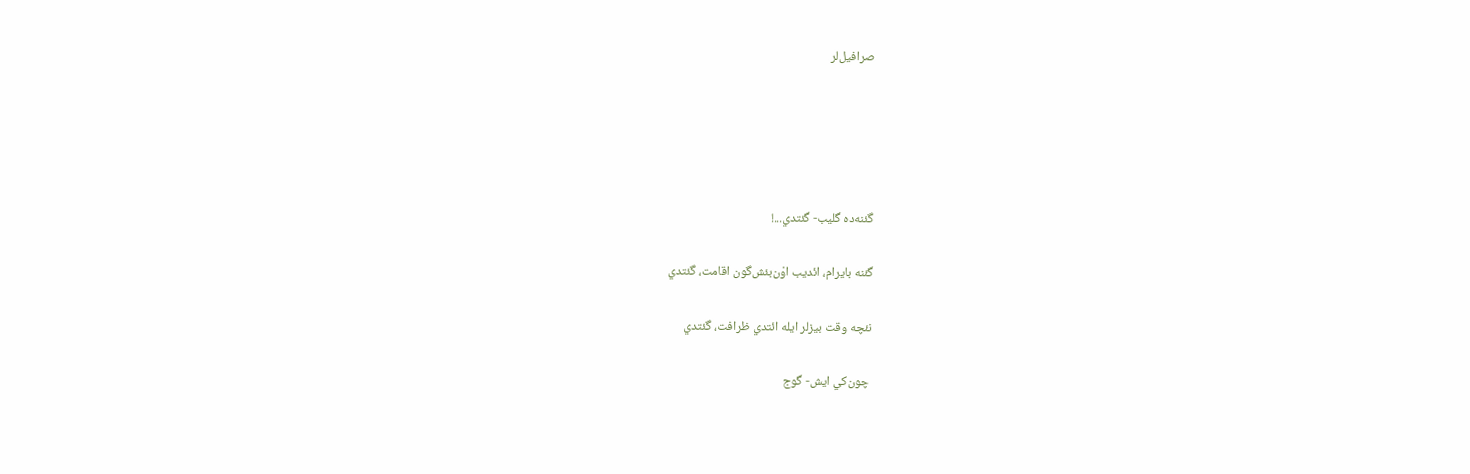صرافيل‌لر





گئنه‌ده گليب- گئتدي...!

گئنه بايرام، ائديب اوْن‌بئش‌گون اقامت، گئتدي

نئچه وقت بيزلر ايله ائتدي ظرافت، گئتدي

 چون‌كي ايش- گوج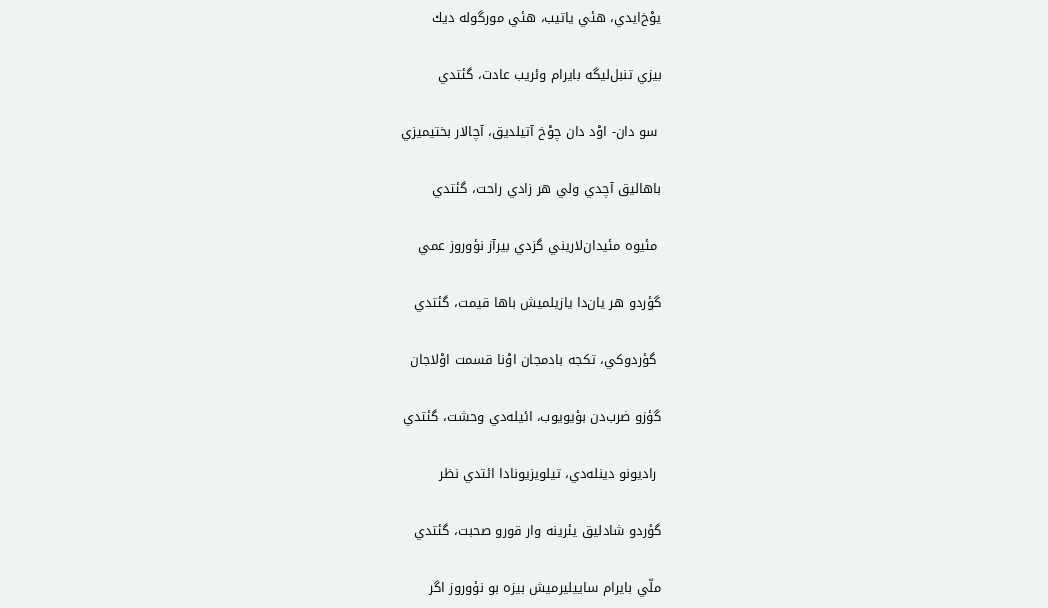يوْخ‌ايدي، هئي ياتيب، هئي مورگوله ديك

بيزي تنبل‌ليگه بايرام وئريب عادت،‌ گئتدي

 سو دان- اوْد دان چوْخ آتيلديق، آچالار بختيميزي

باهاليق آچدي ولي هر زادي راحت، گئتدي

 مئيوه مئيدان‌لاريني گزدي بيرآز نؤوروز عمي

گؤردو هر يان‌دا يازيلميش باها قيمت، گئتدي

 گؤردوكي، تكجه بادمجان اوْنا قسمت اوْلاجان

گؤزو ضرب‌دن بؤيويوب، ائيله‌دي وحشت، گئتدي

 راديونو دينله‌دي، تيلويزيونادا ائتدي نظر

گؤردو شادليق يئرينه وار قورو صحبت، گئتدي

ملّي بايرام ساييليرميش بيزه بو نؤوروز اگر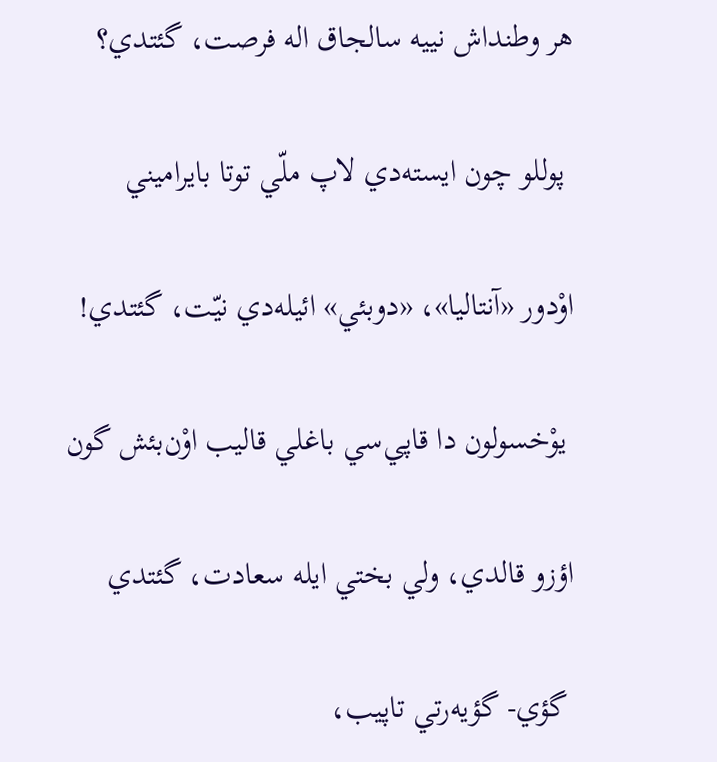هر وطنداش نييه سالجاق اله فرصت، گئتدي؟

 پوللو چون ايسته‌دي لاپ ملّي توتا بايراميني

اوْدور «آنتاليا»، «دوبئي» ائيله‌دي نيّت، گئتدي!

 يوْخسولون دا قاپي‌سي باغلي قاليب اوْن‌بئش گون

اؤزو قالدي، ولي بختي ايله سعادت، گئتدي

 گؤي- گؤيه‌رتي تاپيب،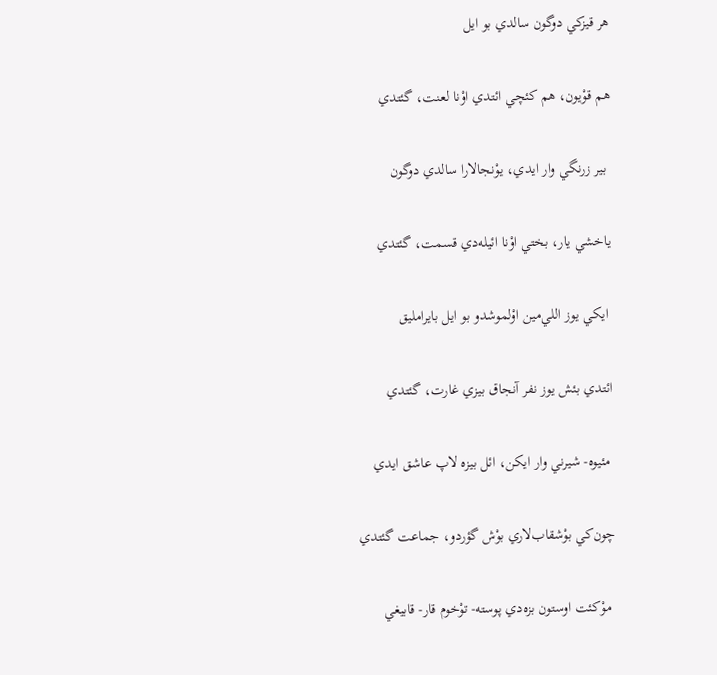هر قيزكي دوگون سالدي بو ايل

هم قوْيون، هم كئچي ائتدي اوْنا لعنت، گئتدي

 بير زرنگي وار ايدي، يوْنجالارا سالدي دوگون

ياخشي‌ يار، بختي اوْنا ائيله‌دي قسمت، گئتدي

 ايكي يوز اللي‌مين اوْلموشدو بو ايل بايرامليق

ائتدي بئش يوز نفر آنجاق بيزي غارت، گئتدي

 مئيوه- شيرني وار ايكن، ائل بيزه لاپ عاشق ايدي

چون‌كي بوْشقاب‌لاري بوْش گؤردو، جماعت گئتدي

 موْكئت اوستون بزه‌دي پوسته- توْخوم قار- قابيغي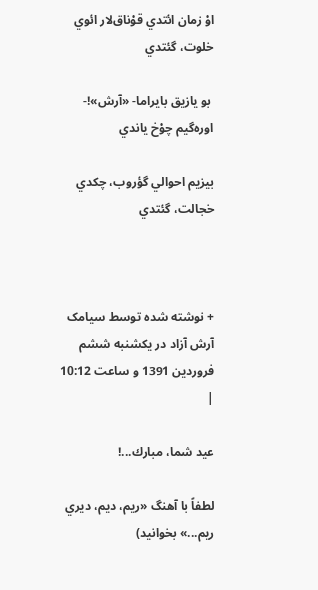اوْ زمان ائتدي قوْناق‌لار ائوي خلوت، گئتدي

 بو يازيق بايراما- «آرش»!- اوره‌گيم چوْخ ياندي

بيزيم احوالي گؤروب، چكدي خجالت، گئتدي



+ نوشته شده توسط سیامک آرش آزاد در یکشنبه ششم فروردین 1391 و ساعت 10:12 |

عيد شما، مبارك...!

لطفاً با آهنگ «ريم، ديم، ديري ريم...» بخوانيد)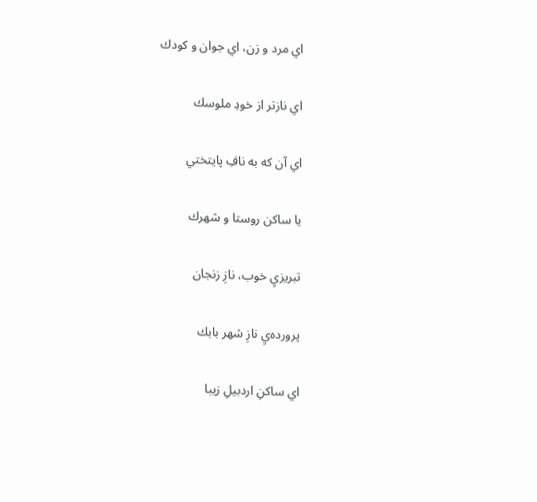اي مرد و زن، اي جوان و كودك

اي نازتر از خودِ ملوسك

اي آن كه به نافِ پايتختي

يا ساكن روستا و شهرك

تبريزيِ خوب، نازِ زنجان

پرورده‌يِ نازِ شهر بابك

اي ساكنِ اردبيلِ زيبا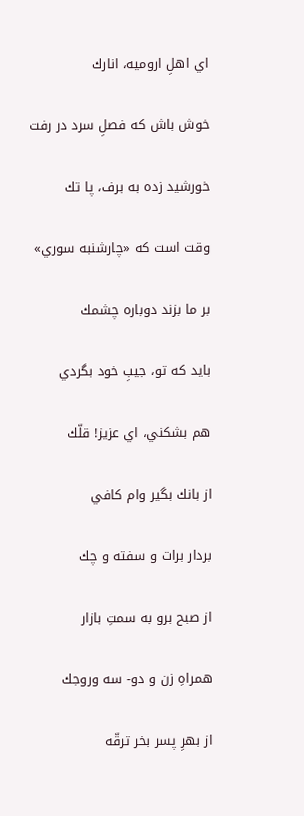اي اهلِ اروميه، انارك

خوش باش كه فصلِ سرد در رفت

خورشيد زده به برف، پا تك

وقت است كه «چارشنبه سوري»

بر ما بزند دوباره چشمك

بايد كه تو، جيبِ خود بگردي

هم بشكني، اي عزيز! قلّك

از بانك بگير وام كافي

بردار برات و سفته و چك

از صبح برو به سمتِ بازار

همراهِ زن و دو- سه وروجك

از بهرِ پسر بخر ترقّه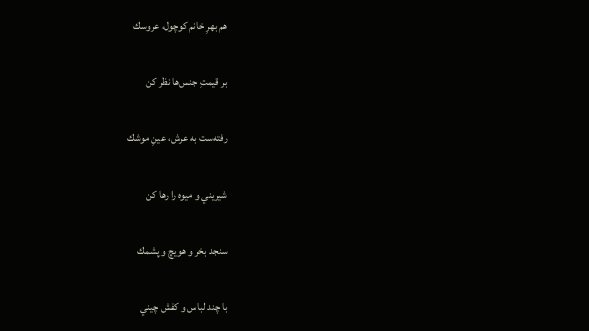هم بهرِ خانم كوچول، عروسك

بر قيمتِ جنس‌ها نظر كن

رفته‌ست به عرش، عينِ موشك

شيريني و ميوه را رها كن

سنجد بخر و هويچ و پشمك

با چند لباس و كفش چيني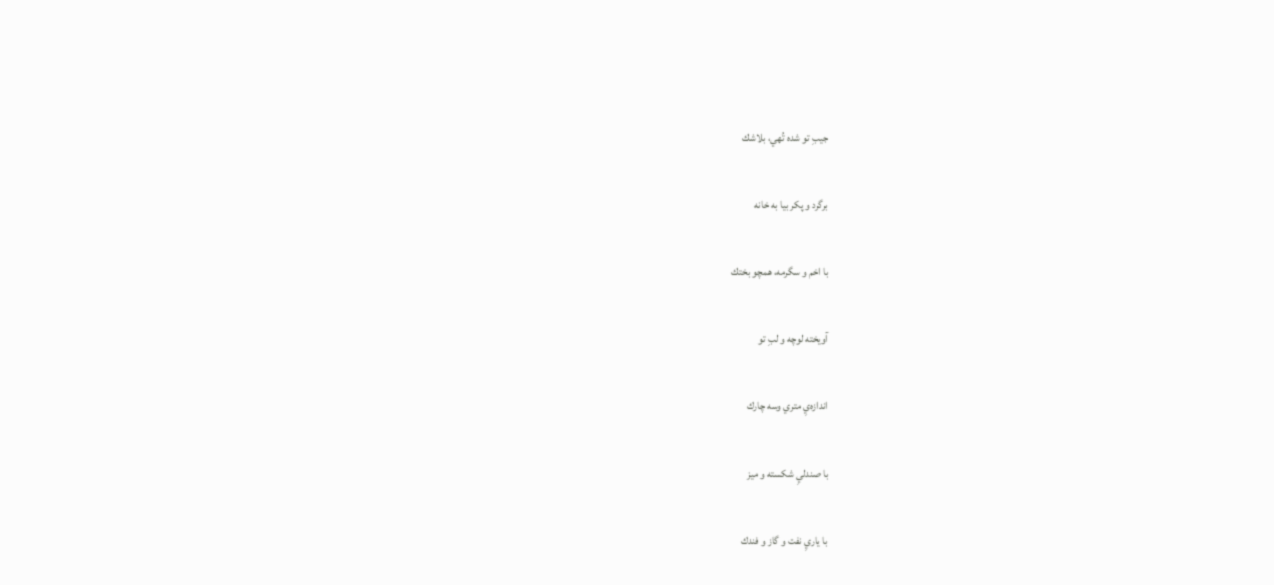جيبِ تو شده تُهي، بلاشك

برگرد و پكر بيا به خانه

با اخم و سگرمه، همچو بختك

آويخته لوچه و لبِ تو

اندازه‌يِ متري وسه چارك

با صندليِ شكسته و ميز

با ياريِ نفت و گاز و فندك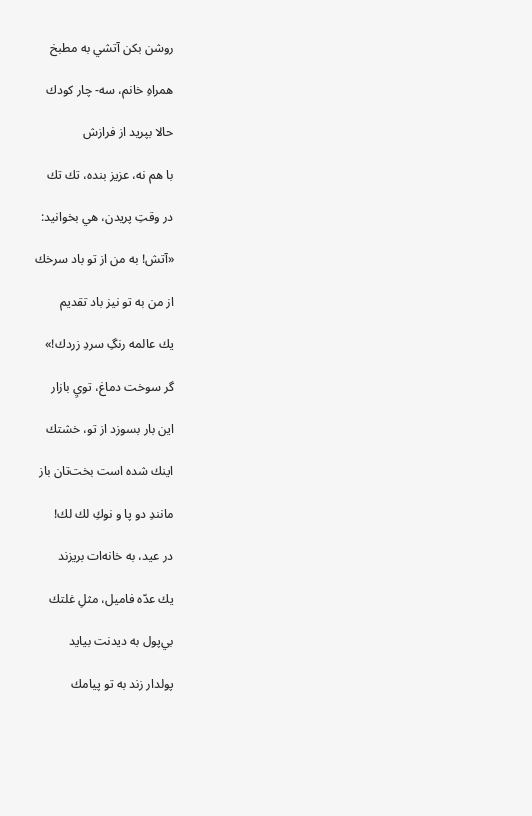روشن بكن آتشي به مطبخ

همراهِ خانم، سه- چار كودك

حالا بپريد از فرازش

با هم نه، عزيز بنده، تك تك

در وقتِ پريدن، هي بخوانيد:

«آتش! به من از تو باد سرخك

از من به تو نيز باد تقديم

يك عالمه رنگِ سردِ زردك!»

گر سوخت دماغ، تويِ بازار

اين بار بسوزد از تو، خشتك

اينك شده است بخت‌تان باز

مانندِ دو پا و نوكِ لك لك!

در عيد، به خانه‌ات بريزند

يك عدّه فاميل، مثلِ غلتك

بي‌پول به ديدنت بيايد

پولدار زند به تو پيامك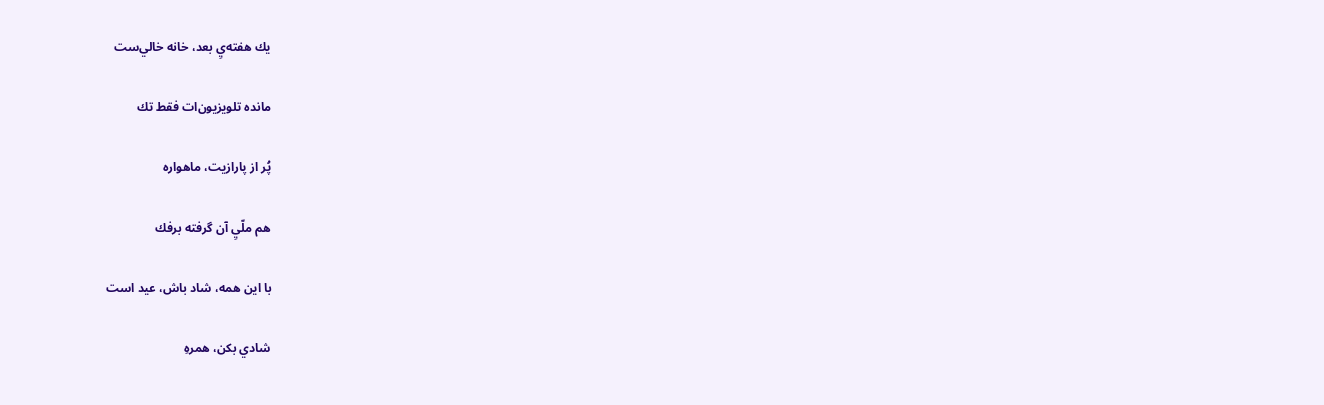يك هفته‌يِ بعد، خانه خالي‌ست

مانده تلويزيون‌ات فقط تك

پُر از پارازيت، ماهواره

هم ملّيِ آن گرفته برفك

با اين همه، شاد باش، عيد است

شادي بكن، همرهِ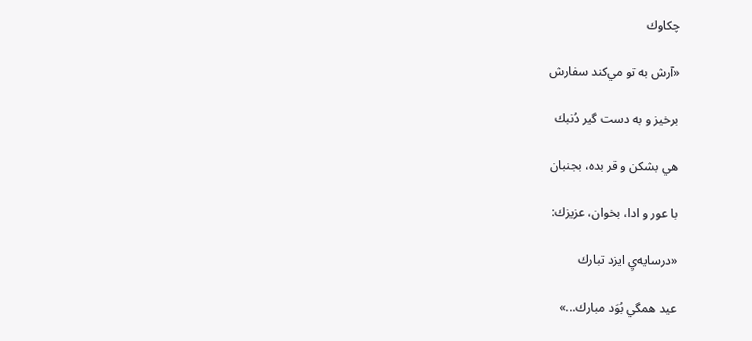چكاوك

«آرش به تو مي‌كند سفارش

برخيز و به دست گير دُنبك

هي بشكن و قر بده، بجنبان

با عور و ادا، بخوان، عزيزك:

«درسايه‌يِ ايزد تبارك

عيد همگي بُوَد مبارك...»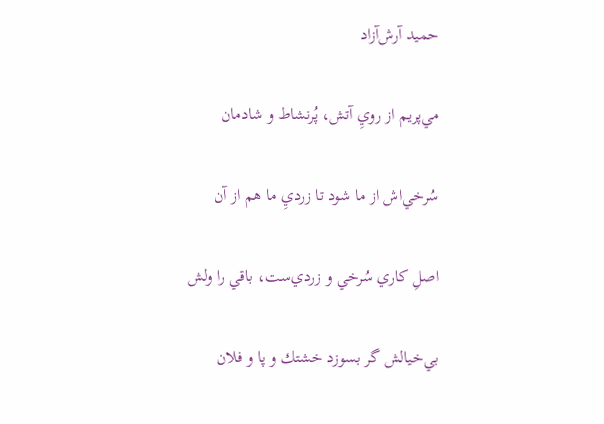حميد آرش‌آزاد

مي‌پريم از رويِ آتش، پُرنشاط و شادمان

سُرخي‌اش از ما شود تا زرديِ ما هم از آن

اصلِ كاري سُرخي و زردي‌ست، باقي را ولش

بي‌خيالش گر بسوزد خشتك و پا و فلان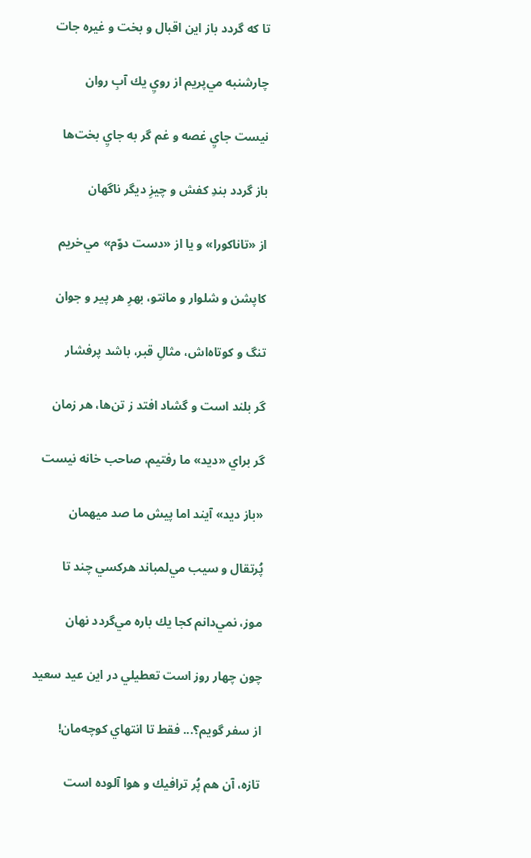تا كه گردد باز اين اقبال و بخت و غيره جات

چارشنبه مي‌پريم از رويِ يك آبِ روان

نيست جايِ غصه و غم گر به جايِ بخت‌ها

باز گردد بندِ كفش و چيزِ ديگر ناگهان

از «تاناكورا» و يا از «دست دوّم» مي‌خريم

كاپشن و شلوار و مانتو، بهرِ هر پير و جوان

تنگ و كوتاه‌اش، مثالِ قبر، باشد پرفشار

گر بلند است و گشاد افتد ز تن‌ها، هر زمان

گر براي «ديد» ما رفتيم، صاحب خانه نيست

«باز ديد» آيند اما پيش ما صد ميهمان

پُرتقال و سيب مي‌لمباند هركسي چند تا

موز، نمي‌دانم كجا يك باره مي‌گردد نهان

چون چهار روز است تعطيلي در اين عيد سعيد

از سفر گويم؟... فقط تا انتهاي كوچه‌مان!

تازه، آن هم پُر ترافيك و هوا آلوده است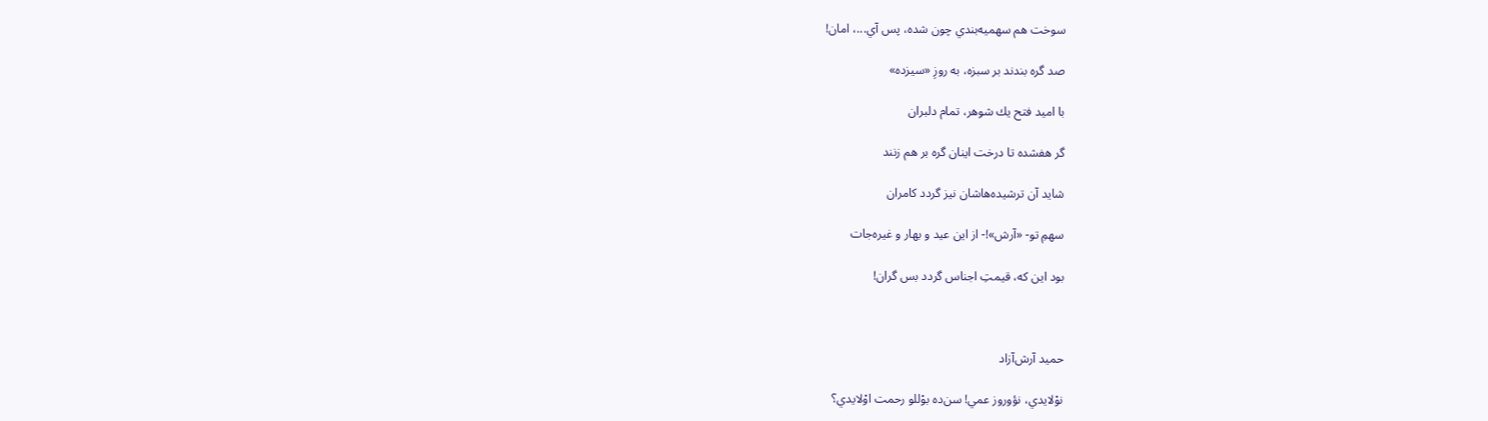سوخت هم سهميه‌بندي چون شده، پس آي...، امان!

صد گره بندند بر سبزه، به روزِ «سيزده»

با اميد فتح يك شوهر، تمام دلبران

گر هفشده تا درخت اينان گره بر هم زنند

شايد آن ترشيده‌هاشان نيز گردد كامران

سهمِ تو- «آرش»!- از اين عيد و بهار و غيره‌جات

بود اين كه، قيمتِ اجناس گردد بس گران!



حميد آرش‌آزاد

نوْلايدي، نؤوروز عمي! سن‌ده بوْللو رحمت اوْلايدي؟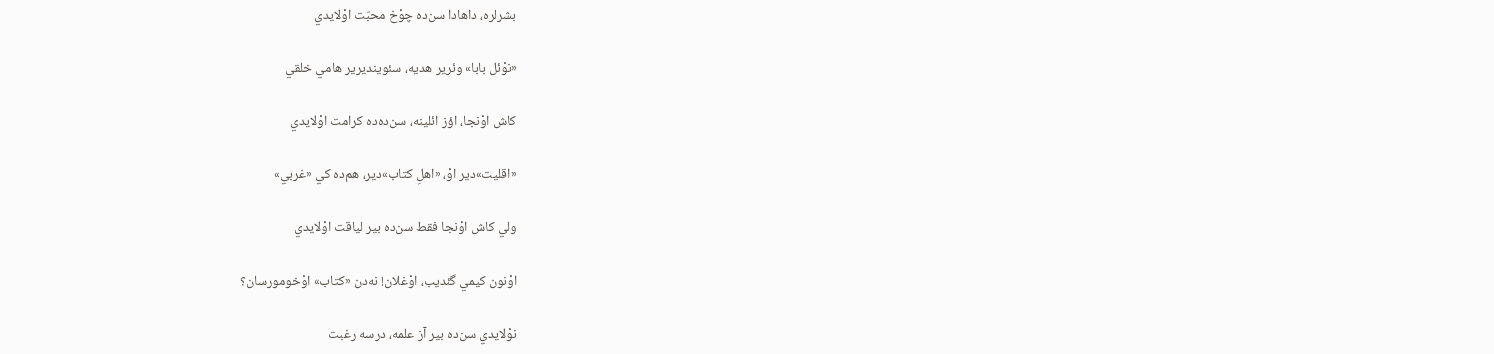بشرلره، داهادا سن‌ده چوْخ محبّت اوْلايدي

«نوْئل بابا» وئرير هديه، سئوينديرير هامي خلقي

كاش اوْنجا، اؤز ائلينه، سن‌ده‌ده كرامت اوْلايدي

«اقليت»دير اوْ، «اهلِ كتاب»دير، هم‌ده كي «غربي»

ولي كاش اوْنجا فقط سن‌ده بير لياقت اوْلايدي

اوْنون كيمي گئديب، اوْغلان! نه‌دن «كتاب» اوْخومورسان؟

نوْلايدي سن‌ده بير آز علمه، درسه رغبت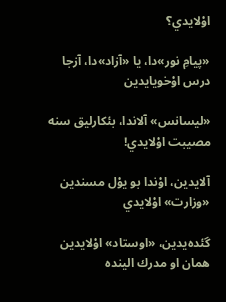اوْلايدي؟

«پيامِ نور»دا، يا «آزاد»دا، آزجا درس اوْخويايدين

«ليسانس» آلاندا، بئكارليق سنه مصيبت اوْلايدي!

آلايدين، اوْندا بو يوْل مسندين «وزارت» اوْلايدي

گئده‌يدين، «اوستاد» اوْلايدين همان او مدرك الينده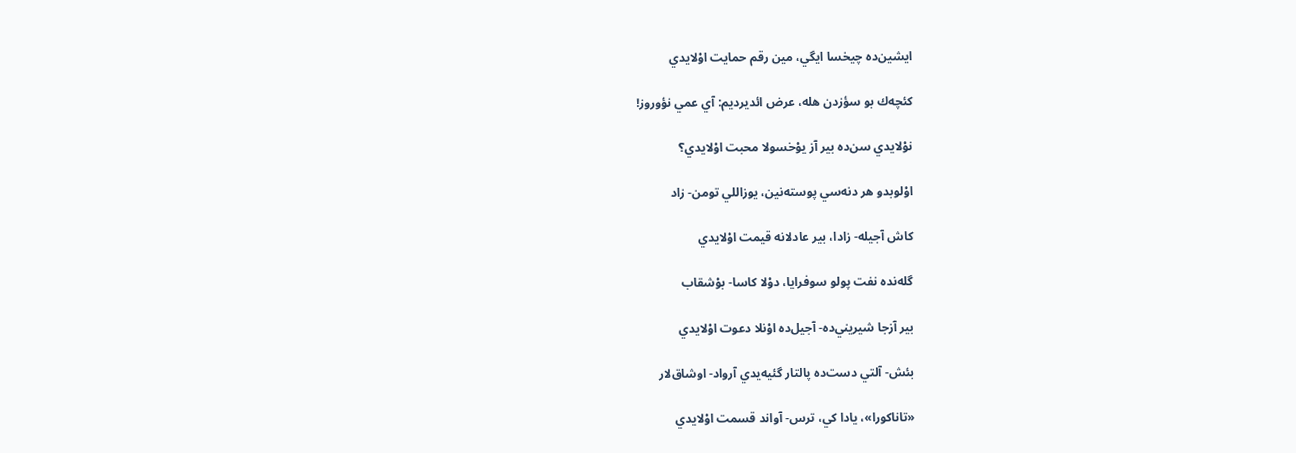ايشين‌ده چيخسا ايگي، مين رقم حمايت اوْلايدي

كئچه‌ك بو سؤزدن هله، عرض ائديرديم: آي عمي نؤوروز!

نوْلايدي سن‌ده بير آز يوْخسولا محبت اوْلايدي؟

اوْلوبدو هر دنه‌سي پوسته‌نين، يوزاللي تومن- زاد

كاش آجيله- زادا، بير عادلانه قيمت اوْلايدي

گله‌نده نفت پولو سوفرايا، دوْلا كاسا- بوْشقاب

بير آزجا شيريني‌ده- آجيل‌ده اوْنلا دعوت اوْلايدي

بئش- آلتي دست‌ده پالتار گئيه‌يدي آرواد- اوشاق‌لار

«تاناكورا»، يادا كي، ترس- آواند قسمت اوْلايدي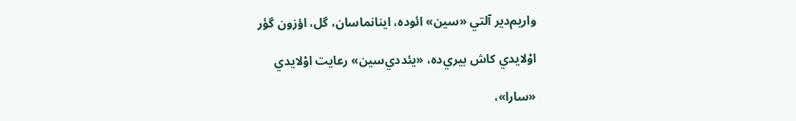واريم‌دير آلتي «سين» ائوده، اينانماسان، گل، اؤزون گؤر

اوْلايدي كاش بيري‌ده، «يئددي‌سين» رعايت اوْلايدي

«سارا»،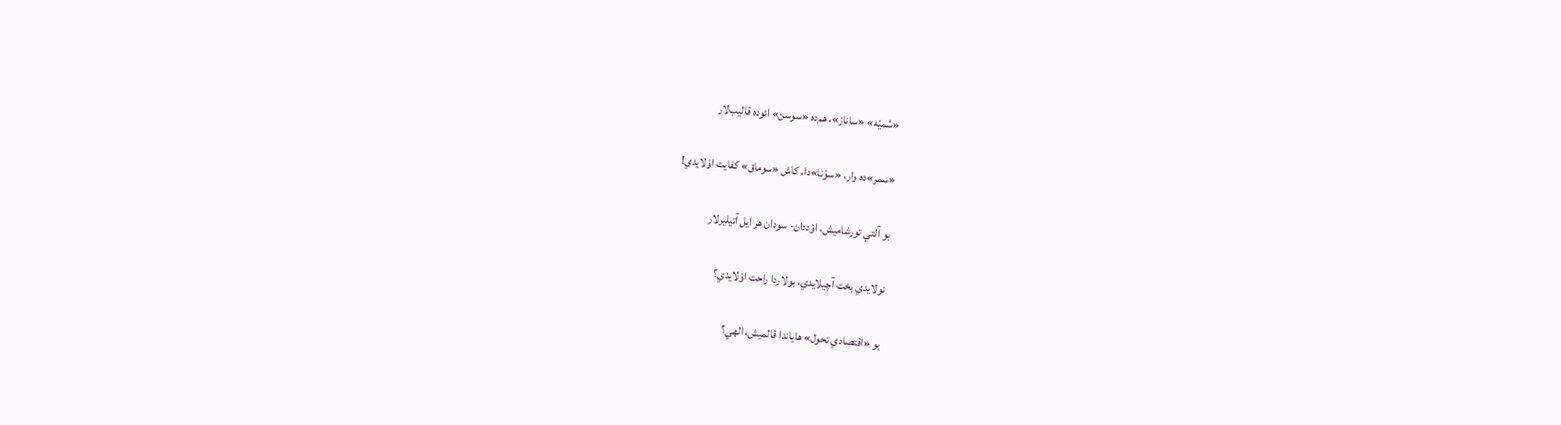«سُميّه» «ساناز»، هم‌ده «سوسن» ائوده قاليب‌لار

«سمر»ده وار، «سوْنا»دا، كاش «سوماق» كفايت اوْلايدي!

بو آلتي تورشاميش، اوْددان- سودان هر ايل آتيليرلار

نولايدي بخت آچيلايدي، بولاردا راحت اوْلايدي؟

بو «اقتصادي تحول» هاياندا قالميش، الهي؟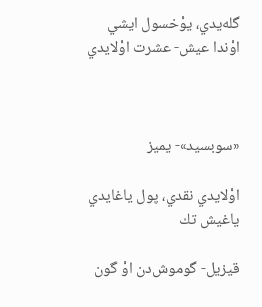گله‌يدي، يوْخسول ايشي اوْندا عيش- عشرت اوْلايدي



«سوبسيد»- يميز

اوْلايدي نقدي، پول ياغايدي ياغيش تك

قيزيل- گوموش‌دن اوْ گون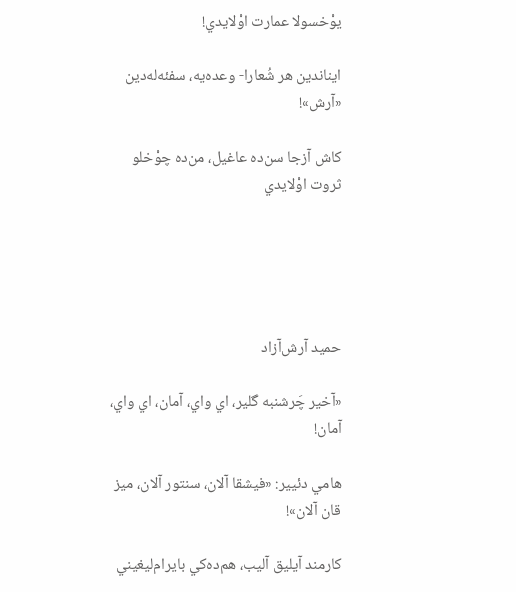يوْخسولا عمارت اوْلايدي!

ايناندين هر شُعارا- وعده‌يه، سفئه‌له‌دين «آرش»!

كاش آزجا سن‌ده عاغيل، من‌ده چوْخلو ثروت اوْلايدي





حميد آرش‌آزاد

«آخير چَرشنبه گلير، اي واي، آمان، اي واي، آمان!

هامي دئيير: «فيشقا آلان، سنتور آلان، ميز قان آلان»!

كارمند آيليق آليب، هم‌ده‌كي بايرام‌ليغيني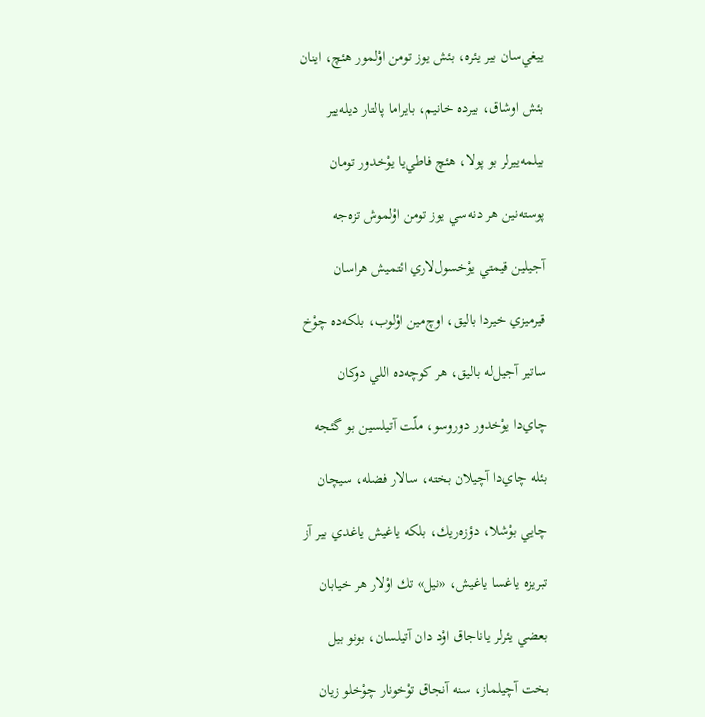ييغي‌سان بير يئره، بئش يوز تومن اوْلمور هئچ، اينان

بئش اوشاق، بيرده خانيم، بايراما پالتار ديله‌يير

بيلمه‌ييرلر بو پولا، هئچ فاطي‌يا يوْخدور تومان

پوسته‌نين هر دنه‌سي يوز تومن اوْلموش تزه‌جه

آجيلين قيمتي يوْخسول‌لاري ائتميش هراسان

قيرميزي خيردا باليق، اوچ‌مين اوْلوب، بلكه‌ده چوْخ

ساتير آجيل‌له باليق، هر كوچه‌ده اللي دوكان

چاي‌دا يوْخدور دوروسو، ملّت آتيلسين بو گئجه

بئله چاي‌دا آچيلان بخته، سالار فضله، سيچان

چايي بوْشلا، دؤزه‌ريك، بلكه ياغيش ياغدي بير آز

تبريزه ياغسا ياغيش، «نيل» تك اوْلار هر خيابان

بعضي يئرلر ياناجاق اوْد دان آتيلسان، بونو بيل

بخت آچيلماز، سنه آنجاق توْخونار چوْخلو زيان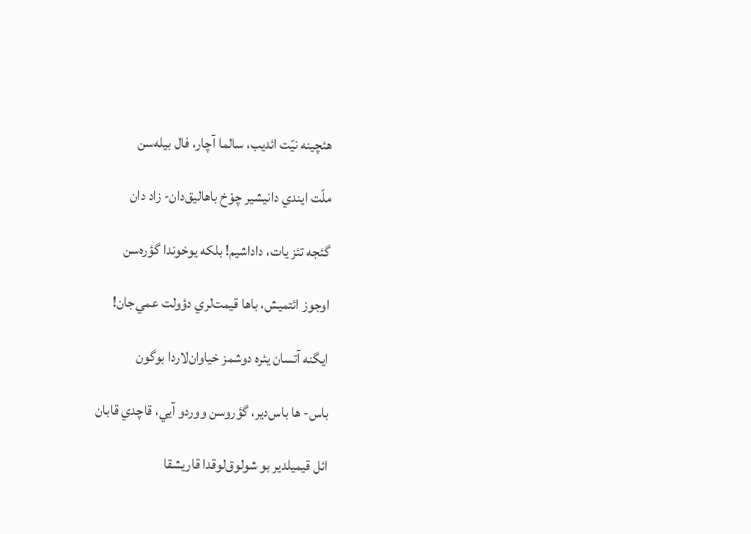هئچينه نيّت ائديب، سالما آچار، فال بيله‌سن

ملّت ايندي دانيشير چوْخ باهاليق‌دان- زاد دان

گئجه تئز يات، داداشيم! بلكه يوخوندا گؤره‌سن

اوجوز ائتميش، باها قيمت‌لري دؤولت عمي‌جان!

ايگنه آتسان يئره دوشمز خياوان‌لاردا بوگون

باس- ها باس‌دير، گؤروسن ووردو آيي، قاچدي قابان

ائل قيميلدير بو شولوق‌لوقدا قاريشقا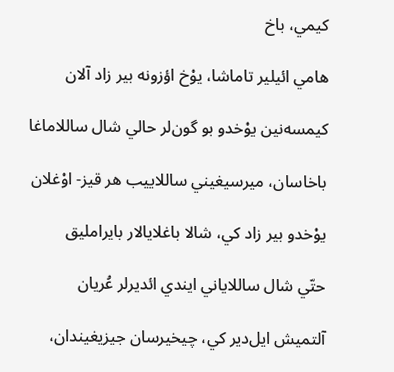كيمي، باخ

هامي ائيلير تاماشا، يوْخ اؤزونه بير زاد آلان

كيمسه‌نين يوْخدو بو گون‌لر حالي شال ساللاماغا

باخاسان، ميرسيغيني ساللاييب هر قيز- اوْغلان

يوْخدو بير زاد كي، شالا باغلايالار بايرامليق

حتّي شال ساللاياني ايندي ائديرلر عُريان

آلتميش ايل‌دير كي، چيخيرسان جيزيغيندان،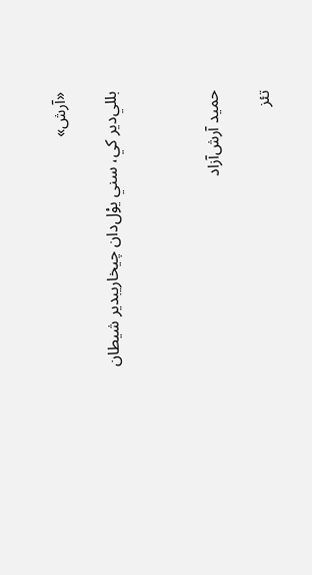«آرش»

بللي‌دير كي، سني يوْل‌دان چيخاريبدير شيطان



حميد آرش‌آزاد

تئز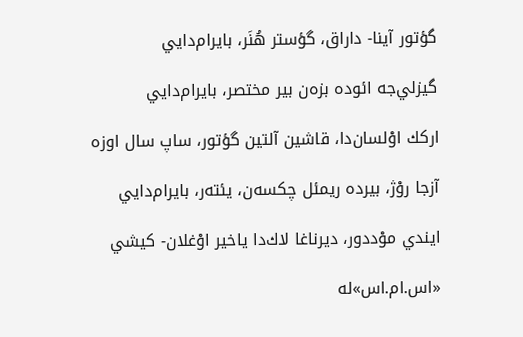گؤتور آينا- داراق، گؤستر هُنَر، بايرام‌دايي

گيزلي‌جه ائوده بزه‌ن بير مختصر، بايرام‌دايي

اركك اوْلسان‌دا، قاشين آلتين گؤتور، ساپ سال اوزه

آزجا روْژ، بيرده ريمئل چكسه‌ن، يئته‌ر، بايرام‌دايي

ايندي موْددور، ديرناغا لاك‌دا ياخير اوْغلان- كيشي

«اس.ام.اس»له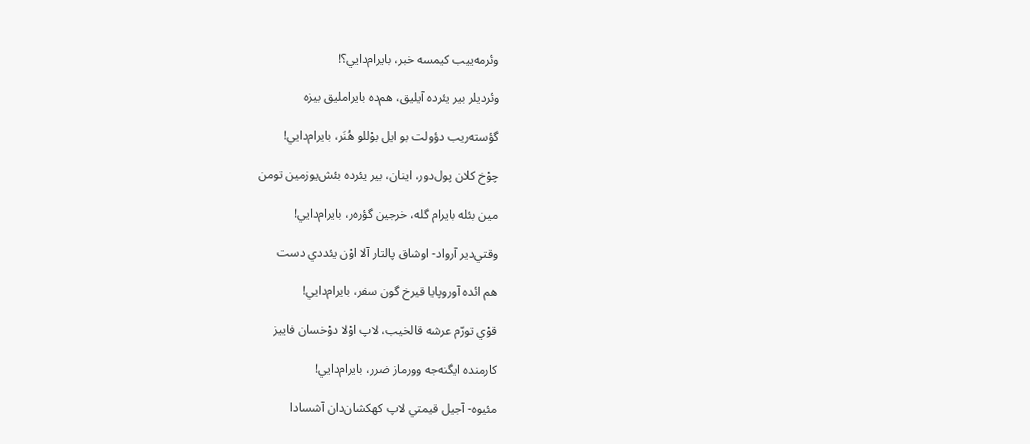وئرمه‌ييب كيمسه خبر، بايرام‌دايي؟!

وئرديلر بير يئرده آيليق، هم‌ده بايرامليق بيزه

گؤسته‌ريب دؤولت بو ايل بوْللو هُنَر، بايرام‌دايي!

چوْخ كلان پول‌دور، اينان، بير يئرده بئش‌يوزمين تومن

مين بئله بايرام گله، خرجين گؤره‌ر، بايرام‌دايي!

وقتي‌دير آرواد- اوشاق پالتار آلا اوْن يئددي دست

هم ائده آوروپايا قيرخ گون سفر، بايرام‌دايي!

قوْي تورّم عرشه قالخيب، لاپ اوْلا دوْخسان فاييز

كارمنده ايگنه‌جه وورماز ضرر، بايرام‌دايي!

مئيوه- آجيل قيمتي لاپ كهكشان‌دان آشسادا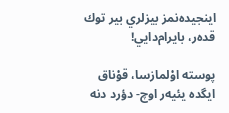اينجيده‌نمز بيزلري بير توك قده‌ر، بايرام‌دايي!

پوسته اوْلمازسا، قوْناق ايگده يئيه‌ر اوچ- دؤرد دنه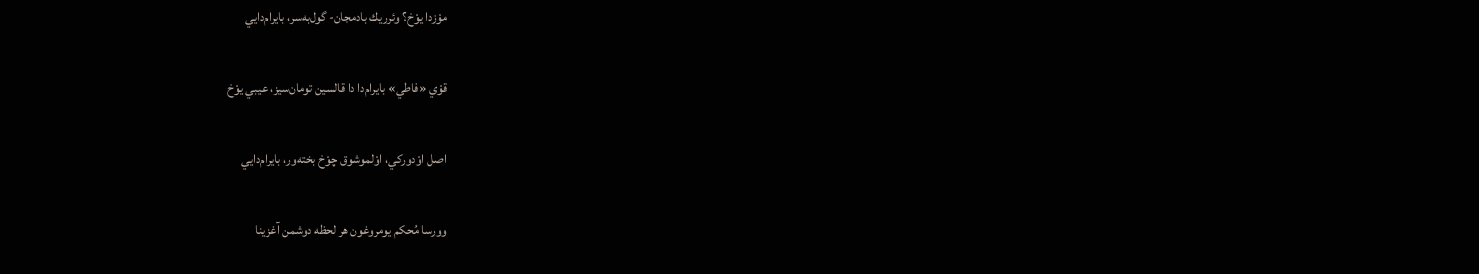موْزدا يوْخ؟ وئرريك بادمجان- گول‌به‌سر، بايرام‌دايي

قوْي «فاطي» بايرام‌دا دا قالسين تومان‌سيز، عيبي يوْخ

اصل اوْدوركي، اوْلموشوق چوْخ بخته‌ور، بايرام‌دايي

وورسا مُحكم يومروغون هر لحظه دوشمن آغزينا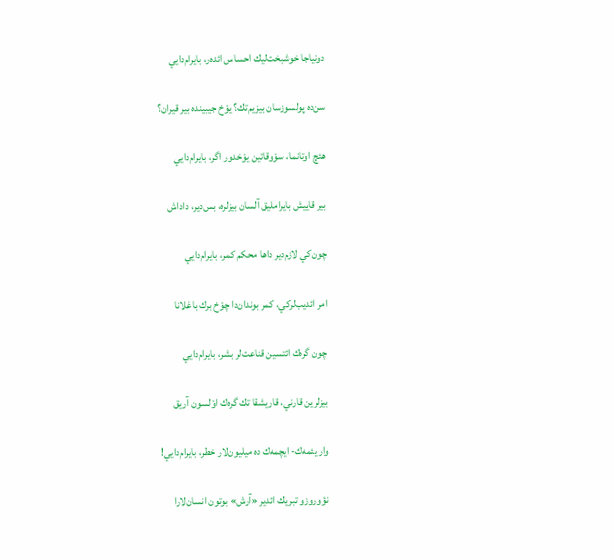دونياجا خوشبخت‌ليك احساس ائده‌ر، بايرام‌دايي

سن‌ده پولسوزسان بيزيم‌تك؟ يوْخ جيبينده بير قيران؟

هئچ اوتانما، سوْوقاتين يوْخدور اگر، بايرام‌دايي

بير قاييش بايرامليق آلسان بيزلره، بس‌دير، داداش

چون‌كي لازم‌دير داها محكم كمر، بايرام‌دايي

امر ائديب‌لركي، كمر بوندان‌دا چوْخ برك باغلانا

چون گره‌ك ائتسين قناعت‌لر بشر، بايرام‌دايي

بيزلرين قارني، قاريشقا تك گره‌ك اوْلسون آريق

وار يئمه‌ك- ايچمه‌ك ده ميليون‌لار خطر، بايرام‌دايي!

نؤوروزو تبريك ائدير «آرش» بوتون انسان‌لارا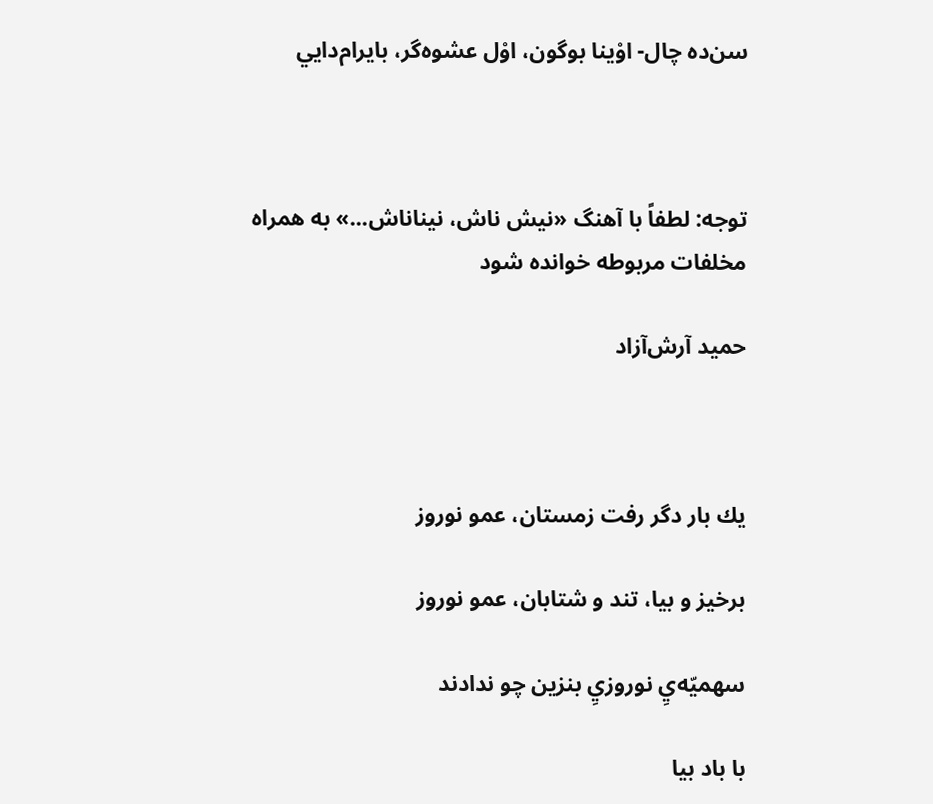سن‌ده چال- اوْينا بوگون، اوْل عشوه‌گر، بايرام‌دايي



توجه: لطفاً با آهنگ «نيش‌ ناش، نيناناش...» به همراه مخلفات مربوطه خوانده شود

حميد آرش‌آزاد



يك بار دگر رفت زمستان، عمو نوروز

برخيز و بيا، تند و شتابان، عمو نوروز

سهميّه‌يِ نوروزيِ بنزين چو ندادند

با باد بيا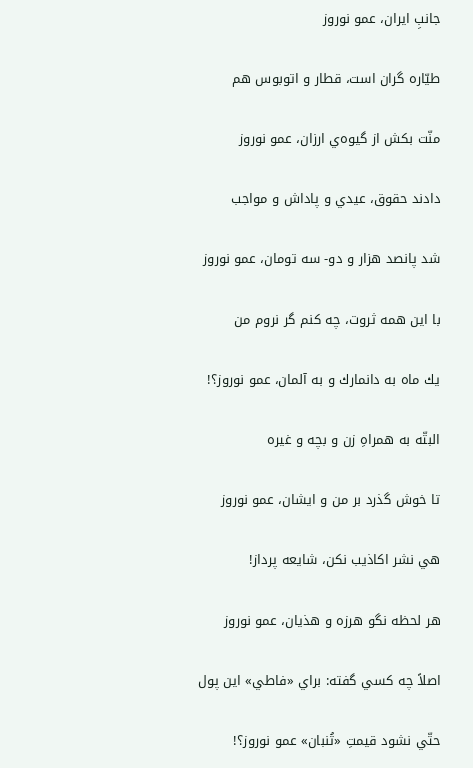جانبِ ايران، عمو نوروز

طيّاره گران است، قطار و اتوبوس هم

منّت بكش از گيوه‌ي ارزان، عمو نوروز

دادند حقوق، عيدي و پاداش و مواجب

شد پانصد هزار و دو- سه تومان، عمو نوروز

با اين همه ثروت، چه كنم گر نروم من

يك ماه به دانمارك و به آلمان، عمو نوروز؟!

البتّه به همراهِ زن و بچه و غيره

تا خوش گذرد بر من و ايشان، عمو نوروز

هي نشر اكاذيب نكن، شايعه پرداز!

هر لحظه نگو هرزه و هذيان، عمو نوروز

اصلاً چه كسي گفته: براي «فاطي» اين پول

حتّي نشود قيمتِ «تُنبان» عمو نوروز؟!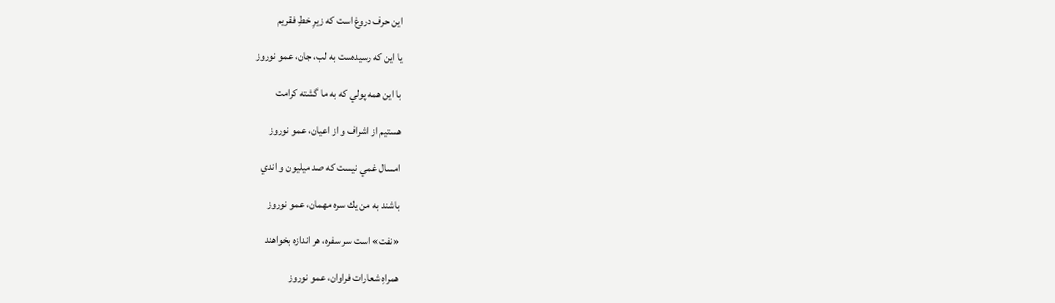اين حرف دروغ است كه زيرِ خطِ فقريم

يا اين كه رسيده‌ست به لب، جان، عمو نوروز

با اين همه پولي كه به ما گشته كرامت

هستيم از اشراف و از اعيان، عمو نوروز

امسال غمي نيست كه صد ميليون و اندي

باشند به من يك سره مهمان، عمو نوروز

«نفت» است سر سفره، هر اندازه بخواهند

همراهِ شعارات فراوان، عمو نوروز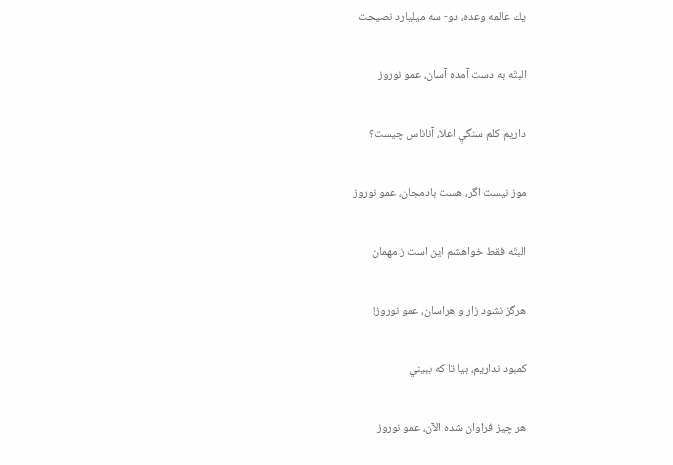يك عالمه وعده، دو- سه ميليارد نصيحت

البتّه به دست آمده آسان، عمو نوروز

داريم كلم سنگيِ اعلا، آناناس چيست؟

موز نيست اگر، هست بادمجان، عمو نوروز

البتّه فقط خواهشم اين است ز مهمان

هرگز نشود زار و هراسان، عمو نوروز!

كمبود نداريم، بيا تا كه ببيني

هر چيز فراوان شده الآن، عمو نوروز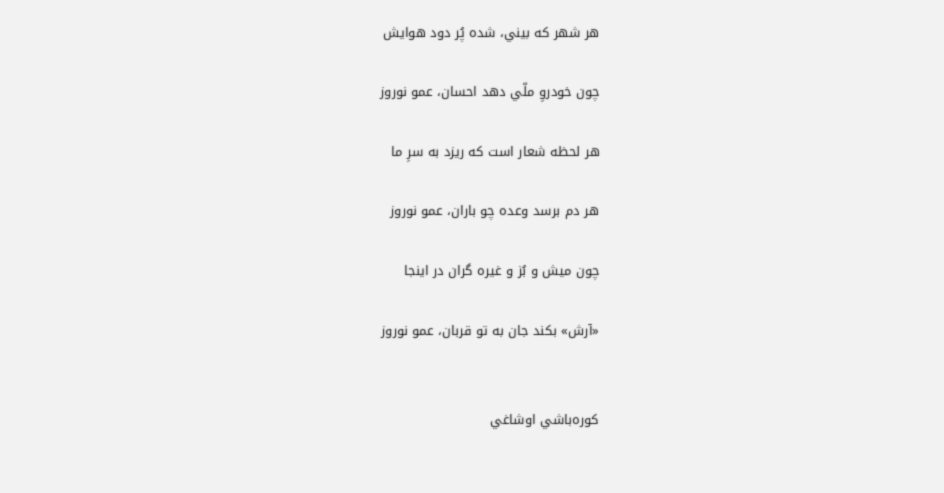هر شهر كه بيني، شده پُر دود هوايش

چون خودروِ ملّي دهد احسان، عمو نوروز

هر لحظه شعار است كه ريزد به سرِ ما

هر دم برسد وعده چو باران، عمو نوروز

چون ميش و بُز و غيره گران در اينجا

«آرش» بكند جان به تو قربان، عمو نوروز


كوره‌باشي اوشاغي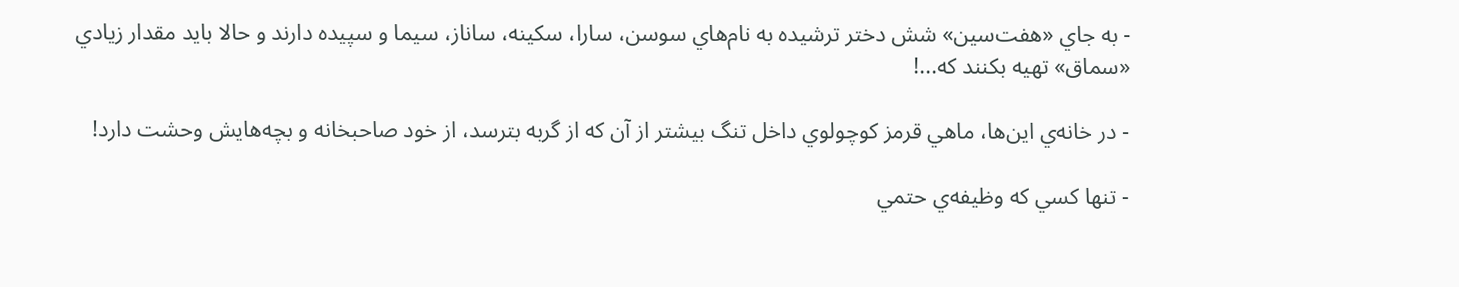- به جاي «هفت‌سين» شش دختر ترشيده به نام‌هاي سوسن، سارا، سكينه، ساناز، سيما و سپيده دارند و حالا بايد مقدار زيادي «سماق» تهيه بكنند كه...!

- در خانه‌ي اين‌ها، ماهي قرمز كوچولوي داخل تنگ بيشتر از آن كه از گربه بترسد، از خود صاحبخانه و بچه‌هايش وحشت دارد!

- تنها كسي كه وظيفه‌ي حتمي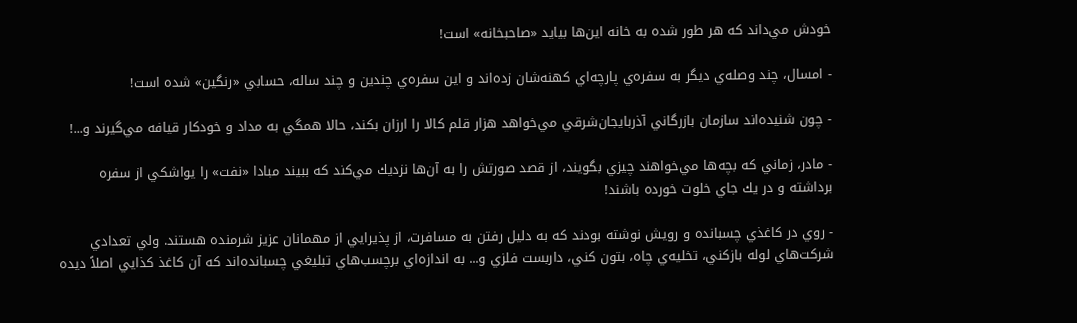خودش مي‌داند كه هر طور شده به خانه‌ اين‌ها بيايد «صاحبخانه» است!

- امسال، چند وصله‌ي ديگر به سفره‌ي پارچه‌اي كهنه‌شان زده‌اند و اين سفره‌ي چندين و چند ساله، حسابي «رنگين» شده است!

- چون شنيده‌اند سازمان بازرگاني آذربايجان‌شرقي مي‌خواهد هزار قلم كالا را ارزان بكند، حالا همگي به مداد و خودكار قيافه مي‌گيرند و...!

- مادر، زماني كه بچه‌ها مي‌خواهند چيزي بگويند، از قصد صورتش را به آن‌ها نزديك مي‌كند كه ببيند مبادا «نفت» را يواشكي از سفره برداشته و در يك جاي خلوت خورده باشند!

- روي در كاغذي چسبانده و رويش نوشته بودند كه به دليل رفتن به مسافرت، از پذيرايي از مهمانان عزيز شرمنده هستند. ولي تعدادي شركت‌هاي لوله بازكني، تخليه‌ي چاه، بتون كني، داربست فلزي و... به اندازه‌اي برچسب‌هاي تبليغي چسبانده‌اند كه آن كاغذ كذايي اصلاً ديده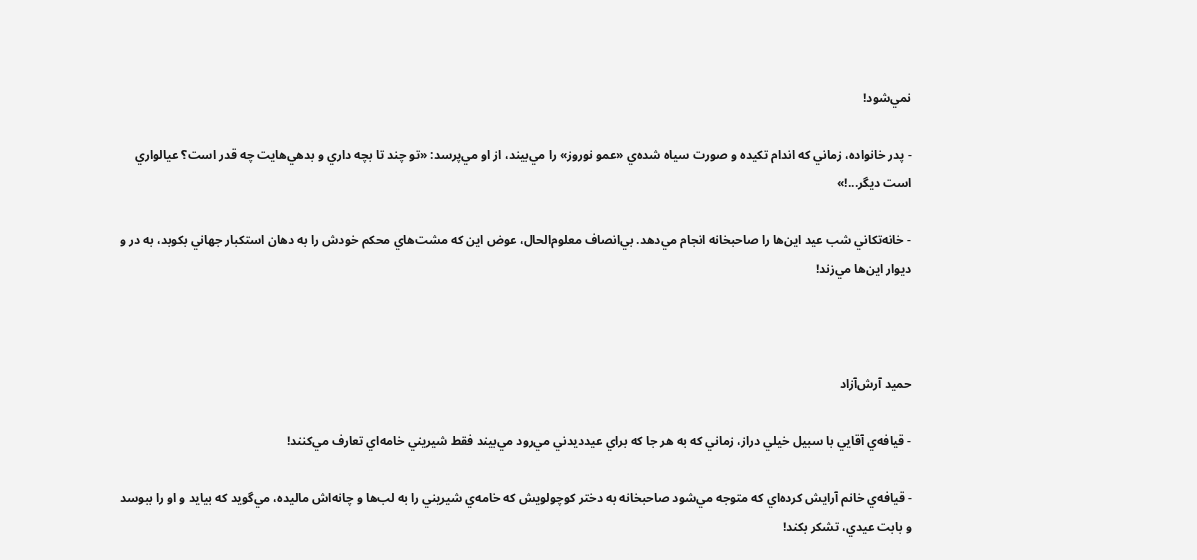نمي‌شود!

- پدر خانواده، زماني كه اندام تكيده و صورت سياه شده‌ي «عمو نوروز» را مي‌بيند، از او مي‌پرسد: «تو چند تا بچه داري و بدهي‌هايت چه قدر است؟ عيالواري است ديگر...!»

- خانه‌تكاني شب عيد اين‌ها را صاحبخانه انجام مي‌دهد. بي‌انصاف معلوم‌الحال، عوض اين كه مشت‌هاي محكم خودش را به دهان استكبار جهاني بكوبد، به در و ديوار اين‌ها مي‌زند!



حميد آرش‌آزاد

- قيافه‌ي آقايي با سبيل خيلي دراز، زماني كه به هر جا كه براي عيدديدني مي‌رود مي‌بيند فقط شيريني خامه‌اي تعارف مي‌كنند!

- قيافه‌ي خانم آرايش كرده‌اي كه متوجه مي‌شود صاحبخانه به دختر كوچولويش كه خامه‌ي شيريني را به لب‌ها و چانه‌اش ماليده، مي‌گويد كه بيايد و او را ببوسد و بابت عيدي، تشكر بكند!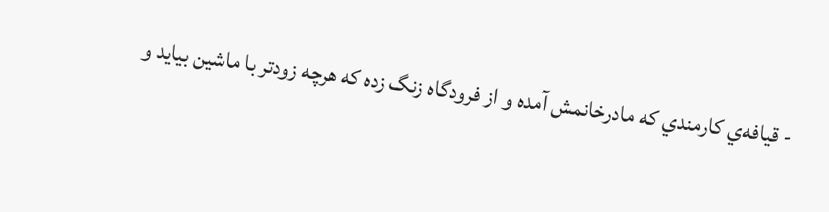- قيافه‌ي كارمندي كه مادرخانمش آمده و از فرودگاه زنگ زده كه هرچه زودتر با ماشين بيايد و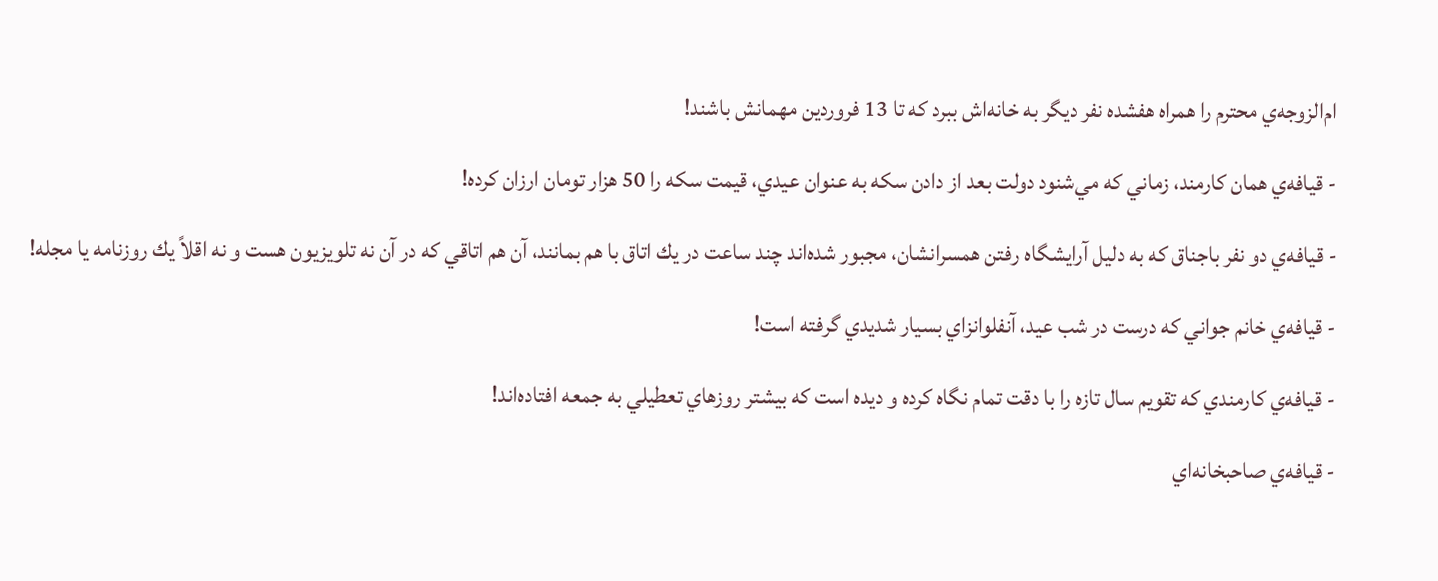ام‌الزوجه‌ي محترم را همراه هفشده نفر ديگر به خانه‌اش ببرد كه تا 13 فروردين مهمانش باشند!

- قيافه‌ي همان كارمند، زماني كه مي‌شنود دولت بعد از دادن سكه به عنوان عيدي، قيمت سكه را 50 هزار تومان ارزان كرده!

- قيافه‌ي دو نفر باجناق كه به دليل آرايشگاه رفتن همسرانشان، مجبور شده‌اند چند ساعت در يك اتاق با هم بمانند، آن هم اتاقي كه در آن نه تلويزيون هست و نه اقلاً يك روزنامه يا مجله!

- قيافه‌ي خانم جواني كه درست در شب عيد، آنفلوانزاي بسيار شديدي گرفته است!

- قيافه‌ي كارمندي كه تقويم سال تازه را با دقت تمام نگاه كرده و ديده است كه بيشتر روزهاي تعطيلي به جمعه افتاده‌اند!

- قيافه‌ي صاحبخانه‌اي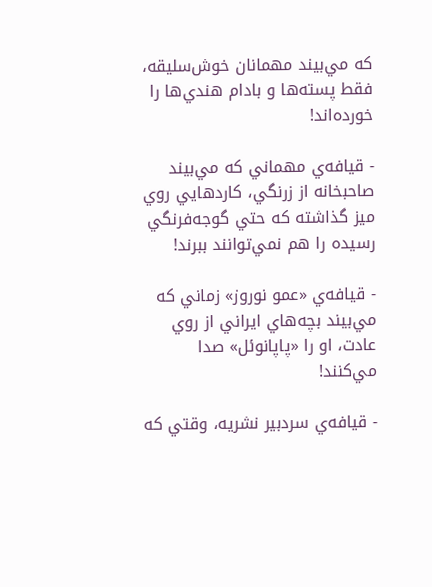كه مي‌بيند مهمانان خوش‌سليقه، فقط پسته‌ها و بادام هندي‌ها را خورده‌اند!

- قيافه‌ي مهماني كه مي‌بيند صاحبخانه از زرنگي، كاردهايي روي ميز گذاشته كه حتي گوجه‌فرنگي رسيده را هم نمي‌توانند ببرند!

- قيافه‌ي «عمو نوروز» زماني كه مي‌بيند بچه‌هاي ايراني از روي عادت، او را «پاپانوئل» صدا مي‌كنند!

- قيافه‌ي سردبير نشريه، وقتي كه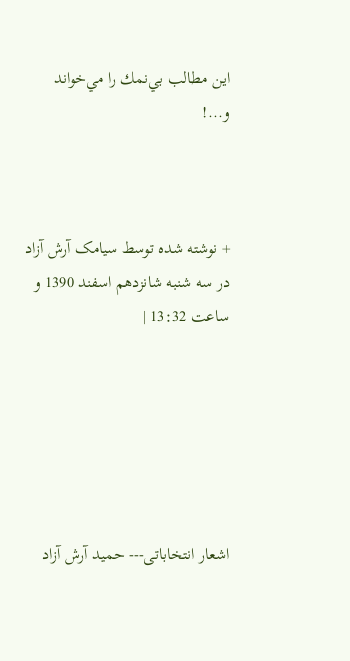اين مطالب بي‌نمك را مي‌خواند و...!



+ نوشته شده توسط سیامک آرش آزاد در سه شنبه شانزدهم اسفند 1390 و ساعت 13:32 |






اشعار انتخاباتی--- حمید آرش آزاد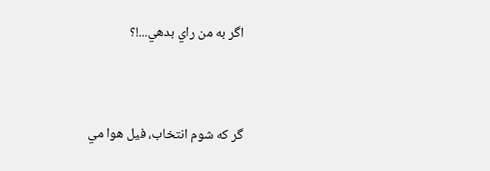اگر به من راي بدهي...!؟



گر كه شوم انتخاب، فيل هوا مي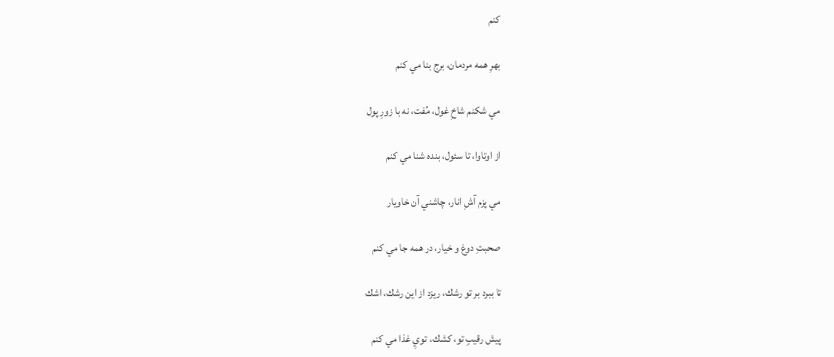كنم

بهرِ همه مردمان، برج بنا مي كنم

مي شكنم شاخِ غول، مُفت، نه با زورِ پول

از اوتاوا، تا سئول، بنده شنا مي كنم

مي پزم آشِ انار، چاشني آن خاويار

صحبتِ دوغ و خيار، در همه جا مي كنم

تا ببرد بر تو رشك، ريزد از اين رشك، اشك

پيش رقيبِ تو، كشك، تويِ غذا مي كنم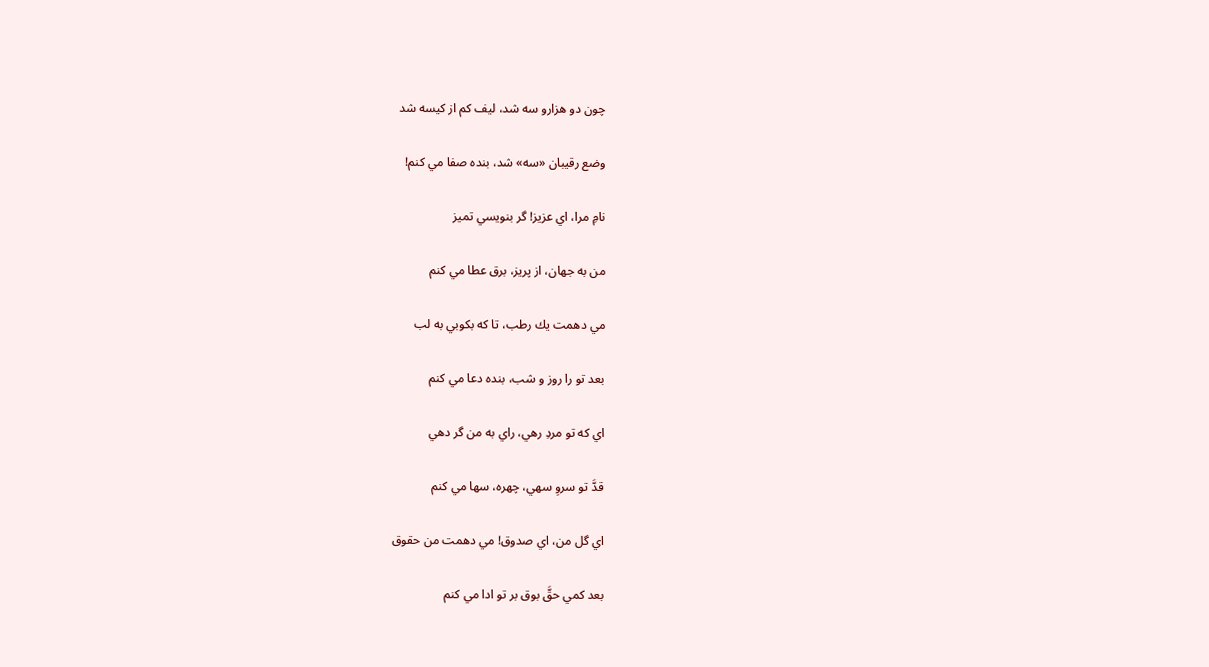چون دو هزارو سه شد، ليف كم از كيسه شد

وضع رقيبان «سه» شد، بنده صفا مي كنم!

نامِ مرا، اي عزيز! گر بنويسي تميز

من به جهان، از پريز، برق عطا مي كنم

مي دهمت يك رطب، تا كه بكوبي به لب

بعد تو را روز و شب، بنده دعا مي كنم

اي كه تو مردِ رهي، راي به من گر دهي

قدَّ تو سروِ سهي، چهره، سها مي كنم

اي گل من، اي صدوق! مي دهمت من حقوق

بعد كمي حقَّ بوق بر تو ادا مي كنم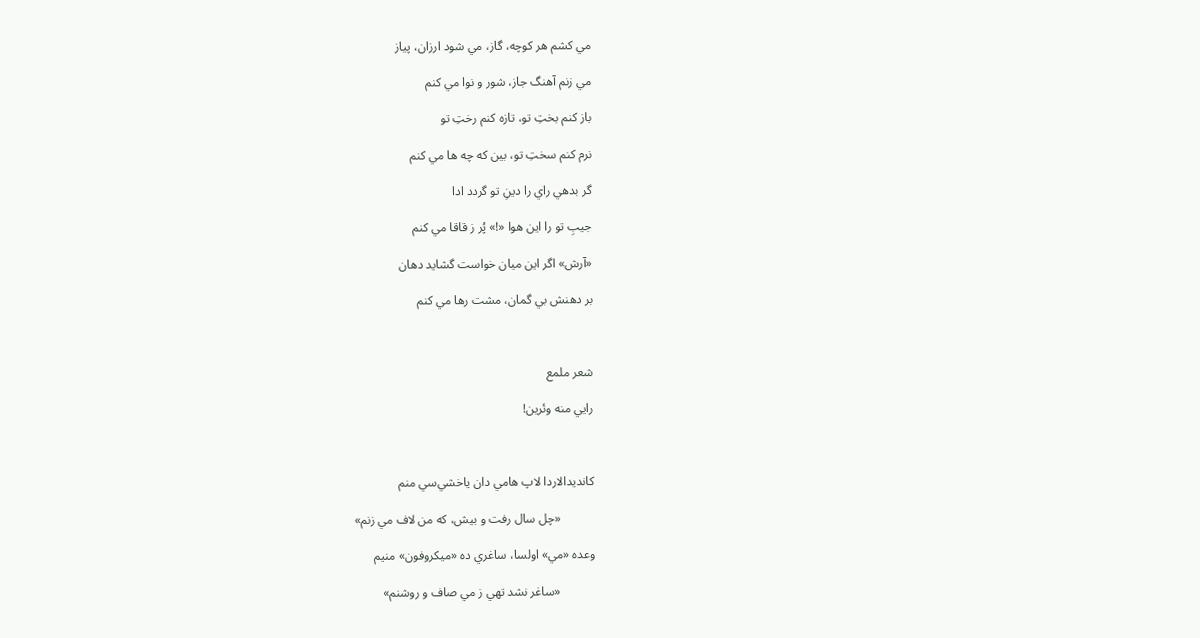مي كشم هر كوچه، گاز، مي شود ارزان، پياز

مي زنم آهنگ جاز، شور و نوا مي كنم

باز كنم بختِ تو، تازه كنم رختِ تو

نرم كنم سختِ تو، بين كه چه ها مي كنم

گر بدهي راي را دينِ تو گردد ادا

جيبِ تو را اين هوا «!» پُر ز قاقا مي كنم

«آرش» اگر اين ميان خواست گشايد دهان

بر دهنش بي گمان، مشت رها مي كنم



شعر ملمع

رايي منه وئرين!



كانديدالاردا لاپ هامي دان ياخشي‌سي منم

           «چل سال رفت و بيش، كه من لاف مي زنم»

وعده «مي» اولسا، ساغري ده «ميكروفون» منيم

           «ساغر نشد تهي ز مي صاف و روشنم»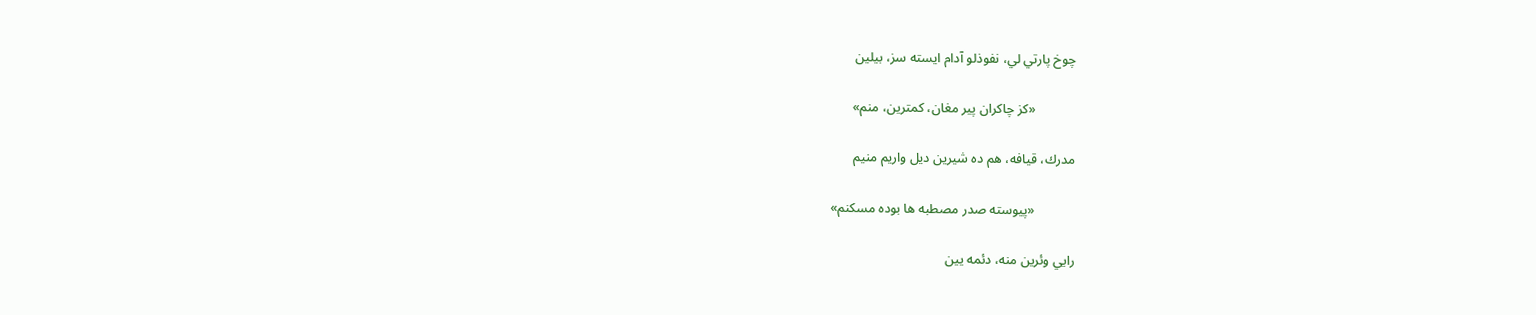چوخ پارتي لي، نفوذلو آدام ايسته سز، بيلين

            «كز چاكران پير مغان، كمترين، منم»

مدرك، قيافه، هم ده شيرين ديل واريم منيم

            «پيوسته صدر مصطبه ها بوده مسكنم»

رايي وئرين منه، دئمه يين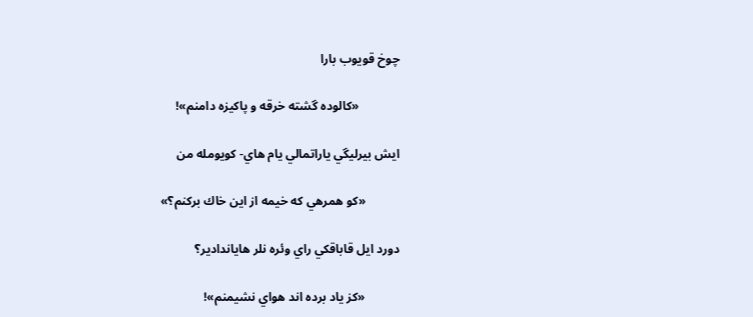چوخ قويوب بارا

             «كالوده گشته خرقه و پاكيزه دامنم»!

ايش بيرليگي ياراتمالي يام هاي- كويومله من

           «كو همرهي كه خيمه از اين خاك بركنم؟»

دورد ايل قاباقكي راي وئره نلر هاياندادير؟

           «كز ياد برده اند هواي نشيمنم»!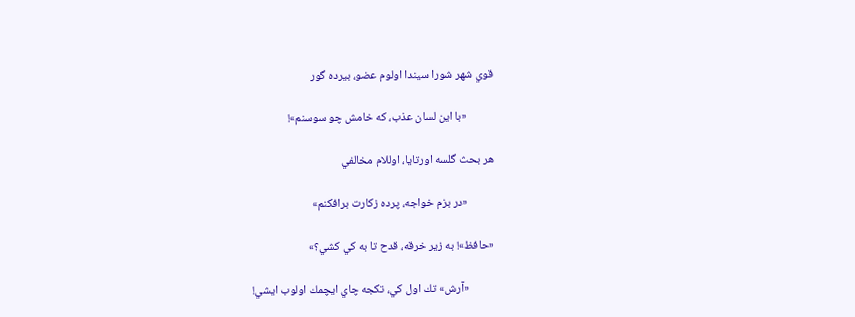قوي شهر شورا سيندا اولوم عضو، بيرده گور

          «با اين لسان عذب، كه خامش چو سوسنم»!

هر بحث گلسه اورتايا، اوللام مخالفي

          «در بزم خواجه، پرده زكارت برافكنم»

«حافظ»! به زير خرقه، قدح تا به كي كشي؟»

          «آرش» تك اول كي، تكجه چاي ايچمك اولوب ايشي!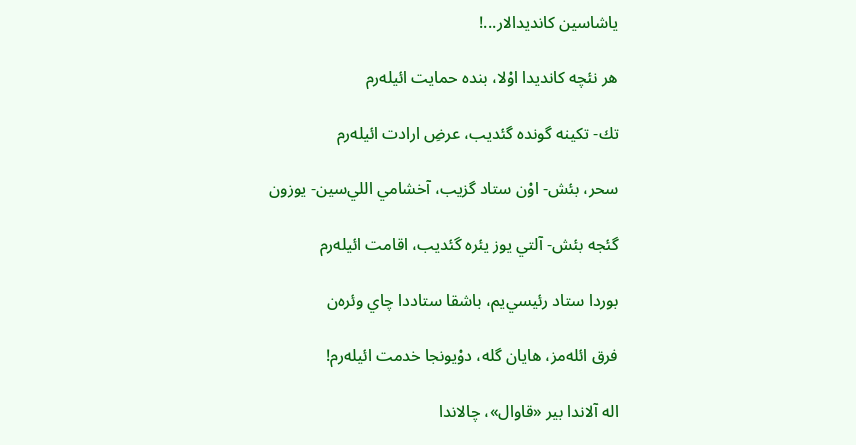ياشاسين كانديدالار...!

هر نئچه كانديدا اوْلا، بنده حمايت ائيله‌رم

تك- تكينه گونده گئديب، عرضِ ارادت ائيله‌رم

سحر، بئش- اوْن ستاد گزيب، آخشامي اللي‌سين- يوزون

گئجه بئش- آلتي يوز يئره گئديب، اقامت ائيله‌رم

بوردا ستاد رئيسي‌يم، باشقا ستاددا چاي وئره‌ن

فرق ائله‌مز، هايان گله، دوْيونجا خدمت ائيله‌رم!

اله آلاندا بير «قاوال»، چالاندا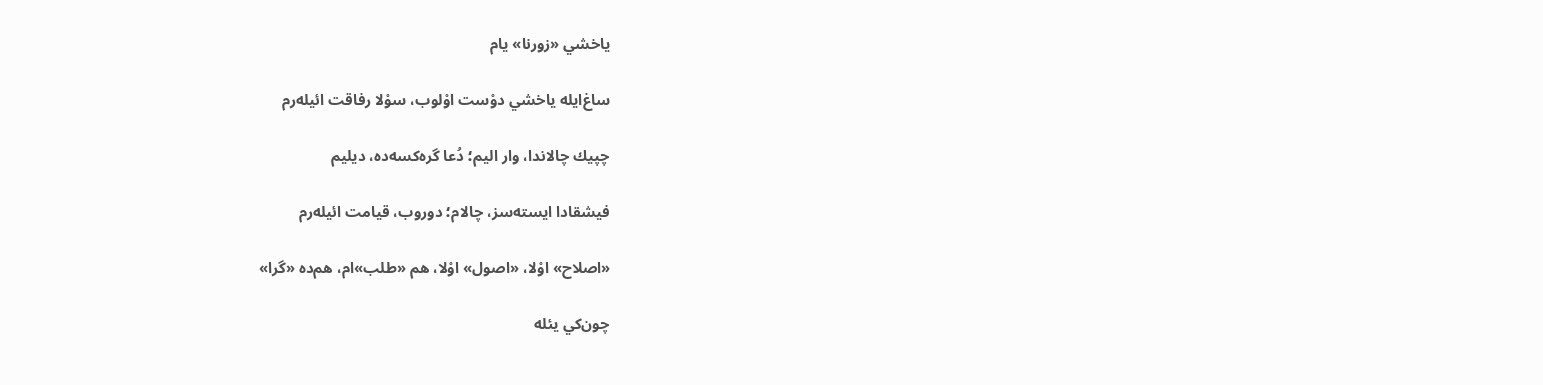ياخشي «زورنا» يام

ساغ‌ايله ياخشي دوْست اوْلوب، سوْلا رفاقت ائيله‌رم

چپيك چالاندا، وار اليم؛ دُعا گره‌كسه‌ده، ديليم

فيشقادا ايسته‌سز، چالام؛ دوروب، قيامت ائيله‌رم

«اصلاح» اوْلا، «اصول» اوْلا، هم «طلب»ام، هم‌ده «گرا»

چون‌كي يئله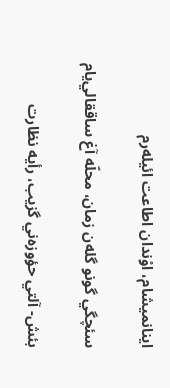اينانميشام، اوْندان اطاعت ائيله‌رم

سئچگي گونو گله‌ن زمان، محلّه آغ ساققالي‌يام

بئش- آلتي حؤوزه‌ني گزيب، رأيه نظارت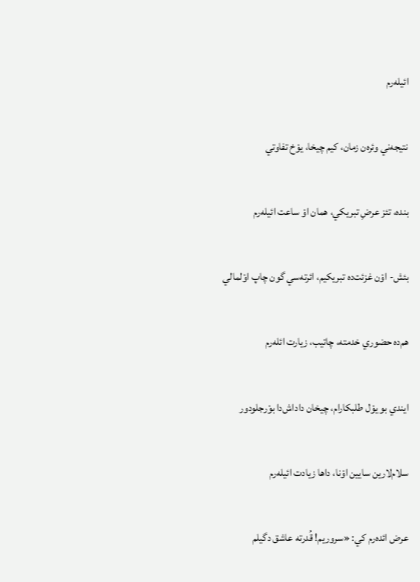ائيله‌رم

نتيجه‌ني وئره‌ن زمان، كيم چيخا، يوْخ تفاوتي

بنده، تئز عرضِ تبريكي، همان اوْ ساعت ائيله‌رم

بئش- اوْن غزئت‌ده تبريكيم، ائرته‌سي گون چاپ اوْلمالي

هم‌ده حضوري خدمته، چاتيب، زيارت ائله‌رم

ايندي بو يوْل طلبكارام، چيخان داداش‌دا بوْرجلودور

سلام‌لارين سايين اوْنا، داها زيادت ائيله‌رم

عرض ائده‌رم‌ كي: «سروريم! قُدرته عاشق دگيلم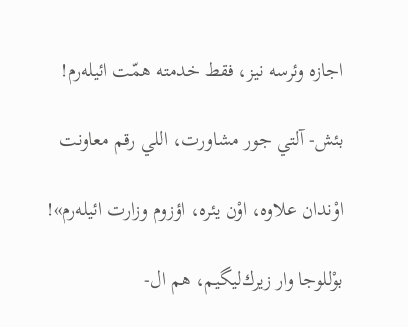اجازه وئرسه نيز، فقط خدمته همّت ائيله‌رم!

بئش- آلتي جور مشاورت، اللي رقم معاونت

اوْندان علاوه، اوْن يئره، اؤزوم وزارت ائيله‌رم»!

بوْللوجا وار زيرك‌ليگيم، هم ال-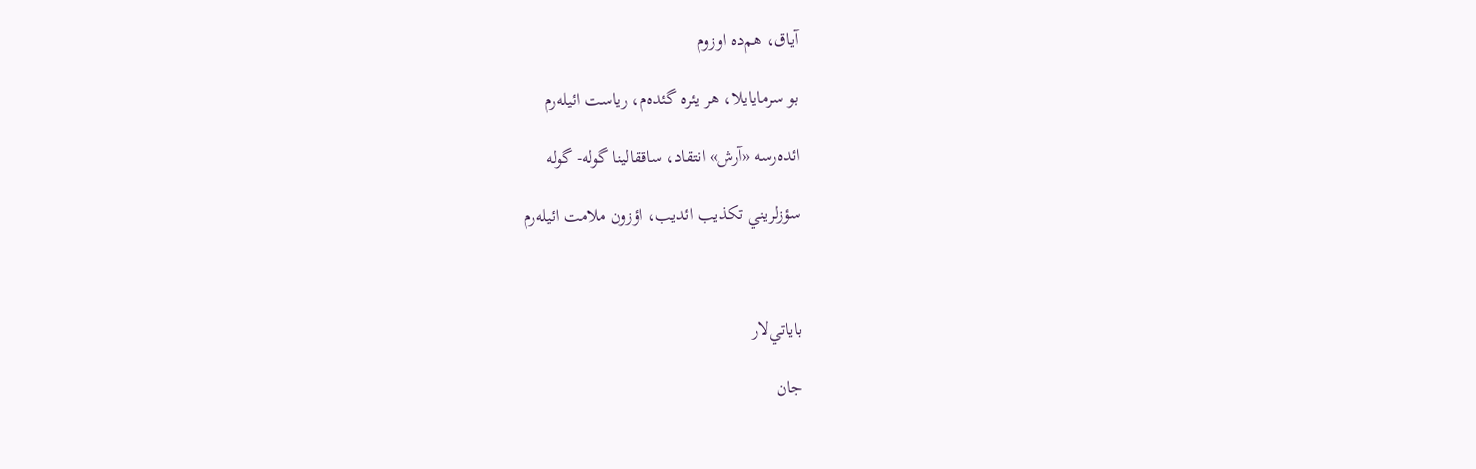آياق، هم‌ده اوزوم

بو سرمايايلا، هر يئره گئده‌م، رياست ائيله‌رم

ائده‌رسه «آرش» انتقاد، ساققالينا گوله- گوله

سؤزلريني تكذيب ائديب، اؤزون ملامت ائيله‌رم



باياتي‌لار

جان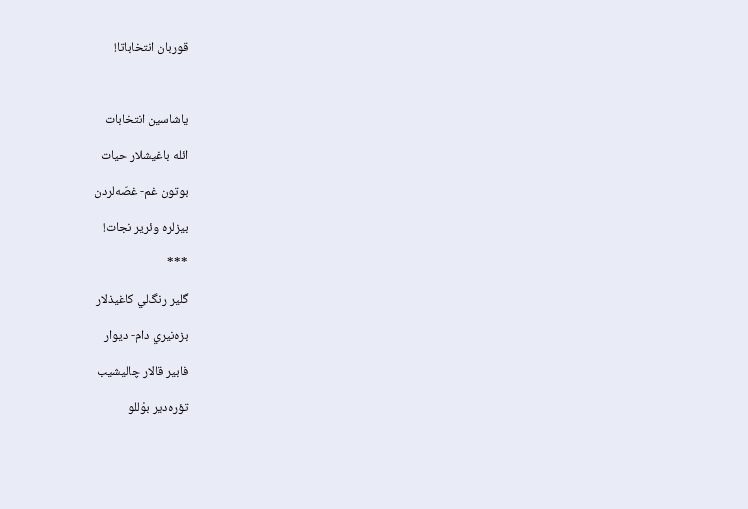قوربان انتخاباتا!



ياشاسين انتخابات

ائله باغيشلار حيات

بوتون غم- غصّه‌لردن

بيزلره وئرير نجات!

***

گلير رنگ‌لي كاغيذلار

بزه‌نيري دام- ديوار

فابير قالار چاليشيب

تؤره‌دير بوْللو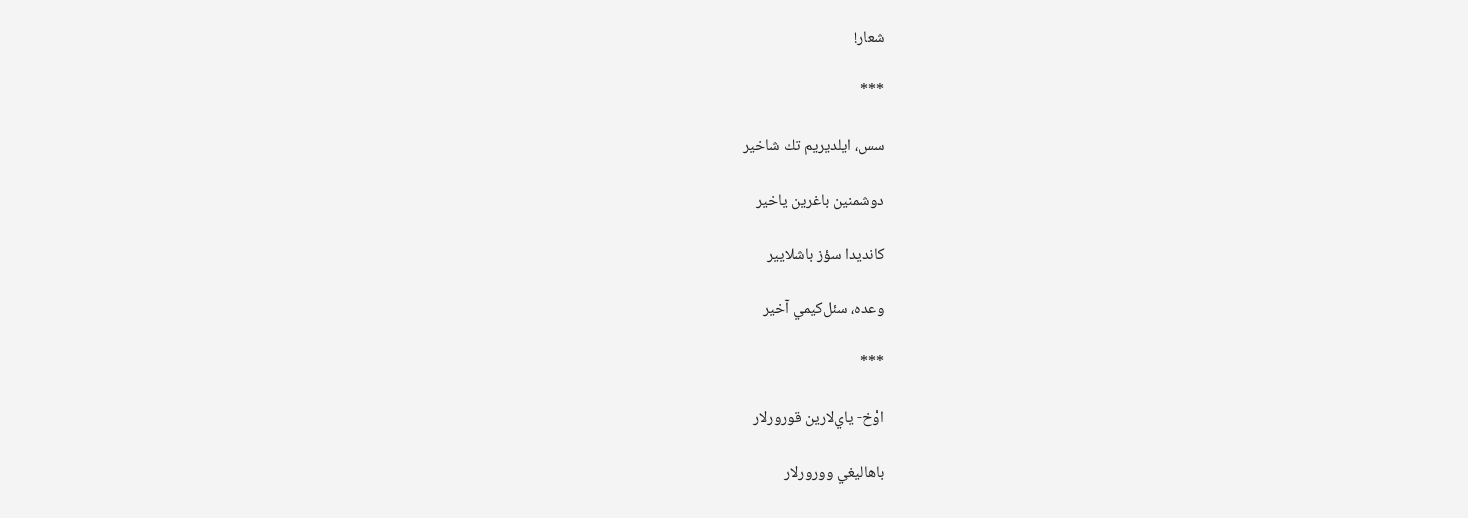شعار!

***

سس، ايلديريم تك شاخير

دوشمنين باغرين ياخير

كانديدا سؤز باشلايير

وعده، سئل‌كيمي آخير

***

اوْخ- ياي‌لارين قورورلار

باهاليغي وورورلار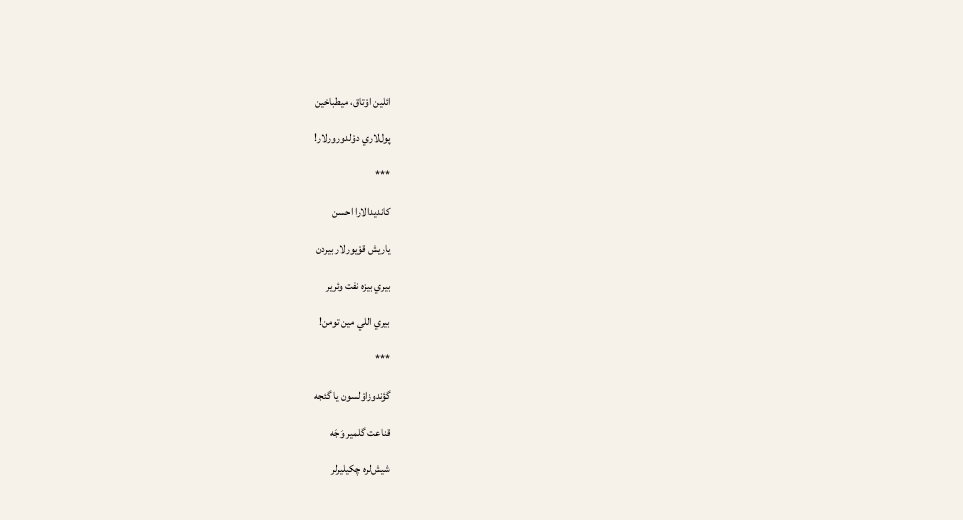ائلين اوْتاق، ميطباخين

پول‌لاري دوْلدورورلار!

***

كانديدالارا احسن

ياريش قوْيورلار بيردن

بيري بيزه نفت وئرير

بيري اللي مين تومن!

***

گؤندوزاوْلسون يا گئجه

قناعت گلمير وَجَه

شيش‌لره چكيليرلر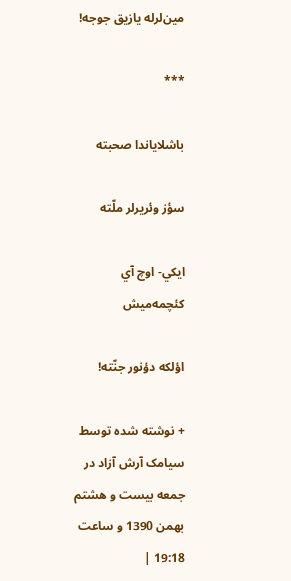مين‌لرله يازيق جوجه!

***

باشلاياندا صحبته

سؤز وئريرلر ملّته

ايكي- اوچ آي كئچمه‌ميش

اؤلكه دؤنور جنّته!

+ نوشته شده توسط سیامک آرش آزاد در جمعه بیست و هشتم بهمن 1390 و ساعت 19:18 |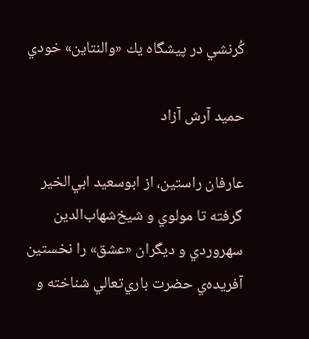كُرنشي در پيشگاه يك «والنتاين» خودي

حميد آرش آزاد

عارفان راستين، از ابوسعيد ابي‌الخير گرفته تا مولوي و شيخ‌شهاب‌الدين سهروردي و ديگران «عشق» را نخستين آفريده‌ي حضرت باري‌تعالي شناخته و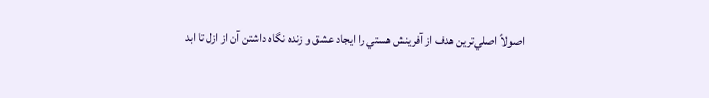اصولاً اصلي‌ترين هدف از آفرينش هستي را ايجاد عشق و زنده نگاه داشتن آن از ازل تا ابد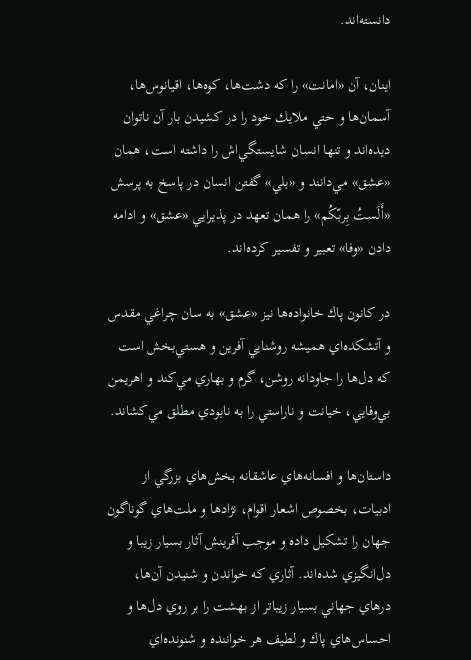دانسته‌اند.

اينان، آن «امانت» را كه دشت‌ها، كوه‌ها، اقيانوس‌ها، آسمان‌ها و حتي ملايك خود را در كشيدن بار آن ناتوان ديده‌اند و تنها انسان شايستگي‌اش را داشته است، همان «عشق» مي‌دانند و «بلي» گفتن انسان در پاسخ به پرسش «أَلَستُ بِربّكُم» را همان تعهد در پذيرايي «عشق» و ادامه دادن «وفا» تعبير و تفسير كرده‌اند.

در كانون پاك خانواده‌ها نيز «عشق» به سان چراغي مقدس و آتشكده‌اي هميشه روشنايي آفرين و هستي‌بخش است كه دل‌ها را جاودانه روشن، گرم و بهاري مي‌كند و اهريمن بي‌وفايي، خيانت و ناراستي را به نابودي مطلق مي‌كشاند.

داستان‌ها و افسانه‌هاي عاشقانه بخش‌هاي بزرگي از ادبيات، بخصوص اشعار اقوام، نژادها و ملت‌هاي گوناگون جهان را تشكيل داده و موجب آفرينش آثار بسيار زيبا و دل‌انگيزي شده‌اند. آثاري كه خواندن و شنيدن آن‌ها، درهاي جهاني بسيار زيباتر از بهشت را بر روي دل‌ها و احساس‌هاي پاك و لطيف هر خواننده و شنونده‌اي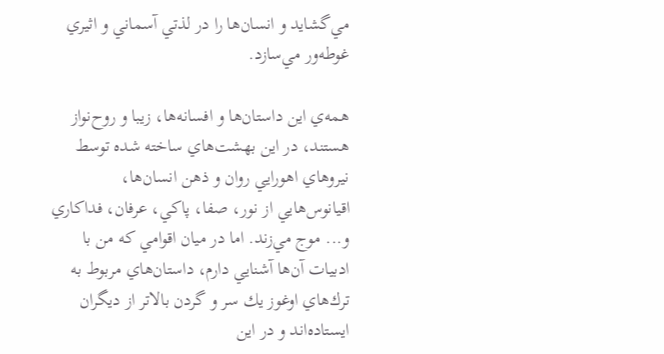مي‌گشايد و انسان‌ها را در لذتي آسماني و اثيري غوطه‌ور مي‌سازد.

همه‌ي اين داستان‌ها و افسانه‌ها، زيبا و روح‌نواز هستند، در اين بهشت‌هاي ساخته شده توسط نيروهاي اهورايي روان و ذهن انسان‌ها، اقيانوس‌هايي از نور، صفا، پاكي، عرفان، فداكاري و... موج مي‌زند. اما در ميان اقوامي كه من با ادبيات آن‌ها آشنايي دارم، داستان‌هاي مربوط به ترك‌هاي اوغوز يك سر و گردن بالاتر از ديگران ايستاده‌اند و در اين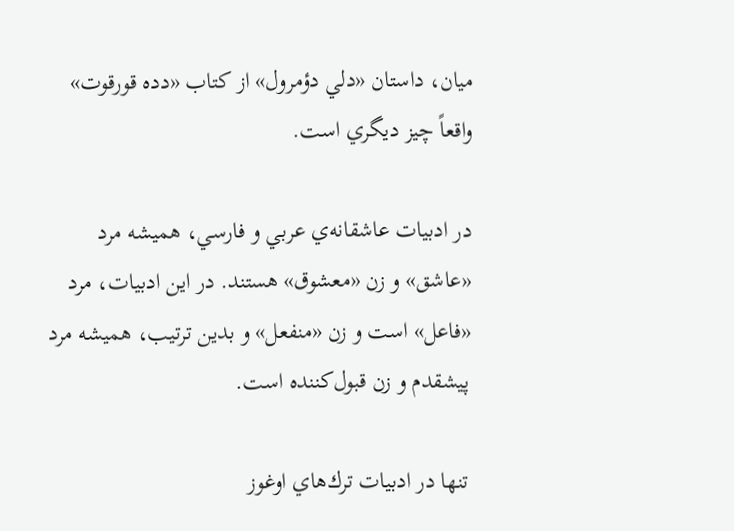ميان، داستان «دلي دؤمرول» از كتاب «دده قورقوت» واقعاً چيز ديگري است.

در ادبيات عاشقانه‌ي عربي و فارسي، هميشه مرد «عاشق» و زن «معشوق» هستند. در اين ادبيات، مرد «فاعل» است و زن «منفعل» و بدين ترتيب، هميشه مرد پيشقدم و زن قبول‌كننده است.

تنها در ادبيات ترك‌هاي اوغوز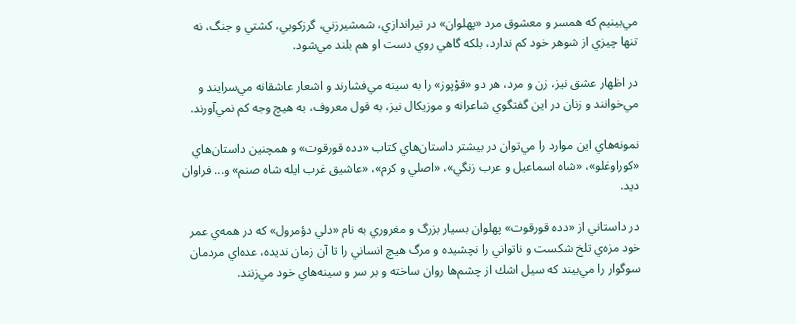مي‌بينيم كه همسر و معشوق مرد «پهلوان» در تيراندازي، شمشيرزني، گرزكوبي، كشتي و جنگ، نه تنها چيزي از شوهر خود كم ندارد، بلكه گاهي روي دست او هم بلند مي‌شود.

در اظهار عشق نيز، زن و مرد، هر دو «قوْپوز» را به سينه مي‌فشارند و اشعار عاشقانه مي‌سرايند و مي‌خوانند و زنان در اين گفتگوي شاعرانه و موزيكال نيز، به قول معروف، به هيچ وجه كم نمي‌آورند.

نمونه‌هاي اين موارد را مي‌توان در بيشتر داستان‌هاي كتاب «دده قورقوت» و همچنين داستان‌هاي «كوراوغلو»، «شاه اسماعيل و عرب زنگي»، «اصلي و كرم»، «عاشيق غرب ايله شاه صنم» و... فراوان ديد.

در داستاني از «دده قورقوت» پهلوان بسيار بزرگ و مغروري به نام «دلي دؤمرول» كه در همه‌ي عمر خود مزه‌ي تلخ شكست و ناتواني را نچشيده و مرگ هيچ انساني را تا آن زمان نديده، عده‌اي مردمان سوگوار را مي‌بيند كه سيل اشك از چشم‌ها روان ساخته و بر سر و سينه‌هاي خود مي‌زنند.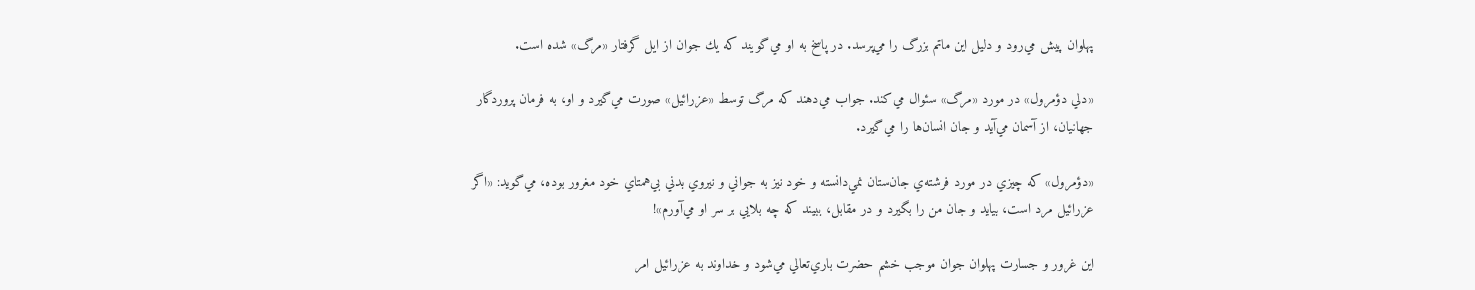پهلوان پيش مي‌رود و دليل اين ماتم بزرگ را مي‌پرسد. در پاسخ به او مي‌گويند كه يك جوان از ايل گرفتار «مرگ» شده است.

«دلي دؤمرول» در مورد «مرگ» سئوال مي‌كند. جواب مي‌دهند كه مرگ توسط «عزرائيل» صورت مي‌گيرد و او، به فرمان پروردگار جهانيان، از آسمان مي‌آيد و جان انسان‌ها را مي‌گيرد.

«دؤمرول» كه چيزي در مورد فرشته‌ي جان‌ستان نمي‌دانسته و خود نيز به جواني و نيروي بدني بي‌همتاي خود مغرور بوده، مي‌گويد: «اگر عزرائيل مرد است، بيايد و جان من را بگيرد و در مقابل، ببيند كه چه بلايي بر سر او مي‌آورم»!

اين غرور و جسارت پهلوان جوان موجب خشم حضرت باري‌تعالي مي‌شود و خداوند به عزرائيل امر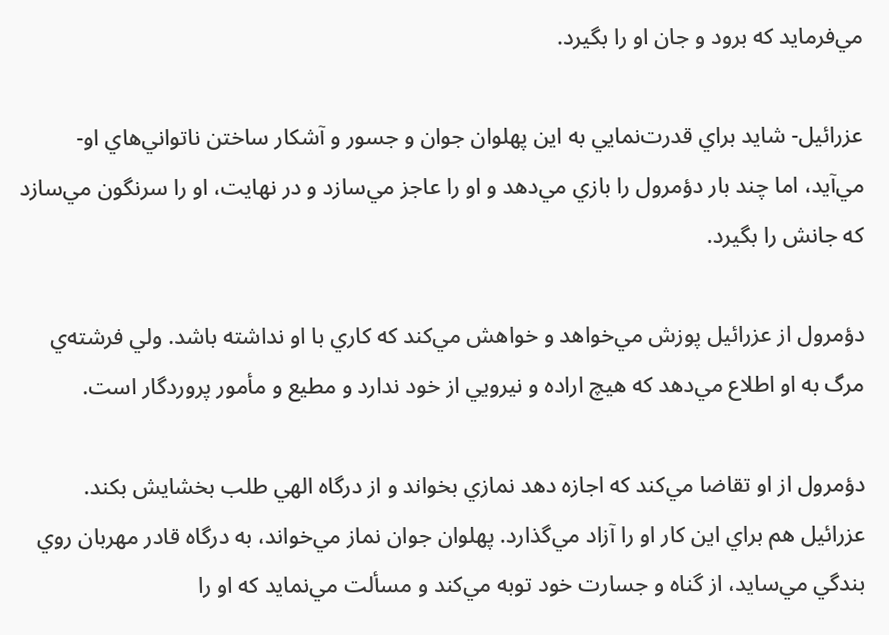مي‌فرمايد كه برود و جان او را بگيرد.

عزرائيل- شايد براي قدرت‌نمايي به اين پهلوان جوان و جسور و آشكار ساختن ناتواني‌هاي او- مي‌آيد، اما چند بار دؤمرول را بازي مي‌دهد و او را عاجز مي‌سازد و در نهايت، او را سرنگون مي‌سازد كه جانش را بگيرد.

دؤمرول از عزرائيل پوزش مي‌خواهد و خواهش مي‌كند كه كاري با او نداشته باشد. ولي فرشته‌ي مرگ به او اطلاع مي‌دهد كه هيچ اراده و نيرويي از خود ندارد و مطيع و مأمور پروردگار است.

دؤمرول از او تقاضا مي‌كند كه اجازه دهد نمازي بخواند و از درگاه الهي طلب بخشايش بكند. عزرائيل هم براي اين كار او را آزاد مي‌گذارد. پهلوان جوان نماز مي‌خواند، به درگاه قادر مهربان روي بندگي مي‌سايد، از گناه و جسارت خود توبه مي‌كند و مسألت مي‌نمايد كه او را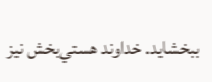ببخشايد. خداوند هستي‌بخش نيز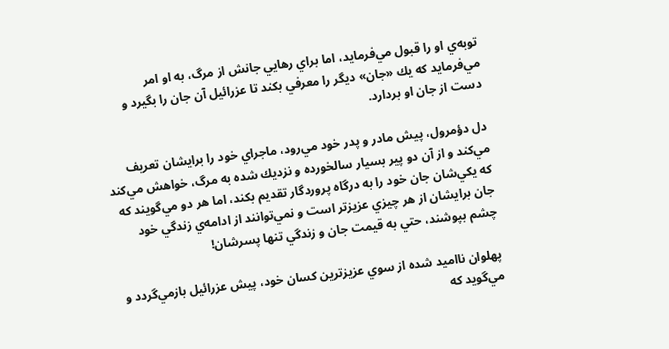توبه‌ي او را قبول مي‌فرمايد، اما براي رهايي جانش از مرگ، به او امر مي‌فرمايد كه يك «جان» ديگر را معرفي بكند تا عزرائيل آن جان را بگيرد و دست از جان او بردارد.

دل دؤمرول، پيش مادر و پدر خود مي‌رود، ماجراي خود را برايشان تعريف مي‌كند و از آن دو پير بسيار سالخورده و نزديك شده به مرگ، خواهش مي‌كند كه يكي‌شان جان خود را به درگاه پروردگار تقديم بكند، اما هر دو مي‌گويند كه جان برايشان از هر چيزي عزيزتر است و نمي‌توانند از ادامه‌ي زندگي خود چشم بپوشند، حتي به قيمت جان و زندگي تنها پسرشان!

پهلوان نااميد شده از سوي عزيزترين كسان خود، پيش عزرائيل بازمي‌گردد و مي‌گويد كه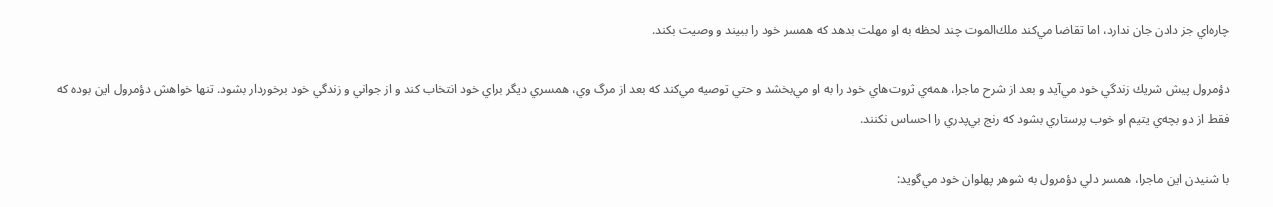چاره‌اي جز دادن جان ندارد، اما تقاضا مي‌كند ملك‌الموت چند لحظه به او مهلت بدهد كه همسر خود را ببيند و وصيت بكند.

دؤمرول پيش شريك زندگي خود مي‌آيد و بعد از شرح ماجرا، همه‌ي ثروت‌هاي خود را به او مي‌بخشد و حتي توصيه مي‌كند كه بعد از مرگ وي، همسري ديگر براي خود انتخاب كند و از جواني و زندگي خود برخوردار بشود. تنها خواهش دؤمرول اين بوده كه فقط از دو بچه‌ي يتيم او خوب پرستاري بشود كه رنج بي‌پدري را احساس نكنند.

با شنيدن اين ماجرا، همسر دلي دؤمرول به شوهر پهلوان خود مي‌گويد: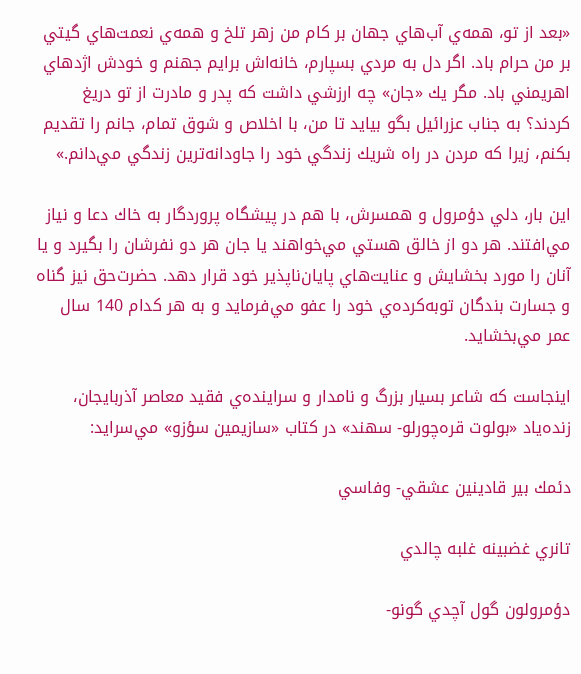«بعد از تو، همه‌ي آب‌هاي جهان بر كام من زهر تلخ و همه‌ي نعمت‌هاي گيتي بر من حرام باد. اگر دل به مردي بسپارم، خانه‌اش برايم جهنم و خودش اژدهاي اهريمني باد. مگر يك «جان» چه ارزشي داشت كه پدر و مادرت از تو دريغ كردند؟ به جناب عزرائيل بگو بيايد تا من، با اخلاص و شوق تمام، جانم را تقديم بكنم، زيرا كه مردن در راه شريك زندگي خود را جاودانه‌ترين زندگي مي‌دانم.»

اين بار، دلي دؤمرول و همسرش، با هم در پيشگاه پروردگار به خاك دعا و نياز مي‌افتند. هر دو از خالق هستي مي‌خواهند يا جان هر دو نفرشان را بگيرد و يا آنان را مورد بخشايش و عنايت‌هاي پايان‌ناپذير خود قرار دهد. حضرت‌حق نيز گناه و جسارت بندگان توبه‌كرده‌ي خود را عفو مي‌فرمايد و به هر كدام 140 سال عمر مي‌بخشايد.

اينجاست كه شاعر بسيار بزرگ و نامدار و سراينده‌ي فقيد معاصر آذربايجان، زنده‌ياد «بولوت قره‌چورلو- سهند» در كتاب «سازيمين سؤزو» مي‌سرايد:

دئمك بير قادينين عشقي- وفاسي

تانري غضبينه غلبه چالدي

دؤمرولون گول آچدي گونو-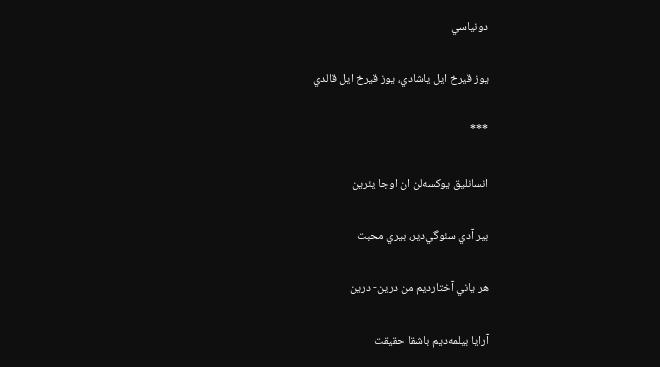دونياسي

يوز قيرخ ايل ياشادي، يوز قيرخ ايل قالدي

***

انسانليق يوكسه‌لن ان اوجا يئرين

بير آدي سئوگي‌دير، بيري محبت

هر ياني آختارديم من درين- درين

آرايا بيلمه‌ديم باشقا حقيقت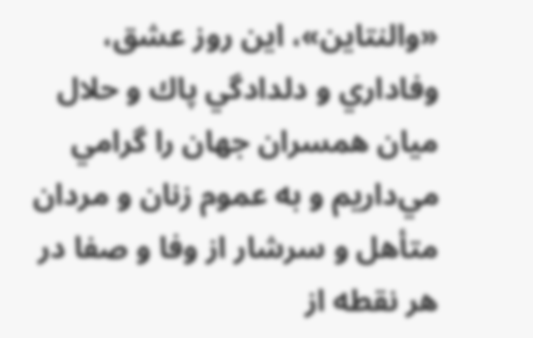«والنتاين»، اين روز عشق، وفاداري و دلدادگي پاك و حلال ميان همسران جهان را گرامي مي‌داريم و به عموم زنان و مردان متأهل و سرشار از وفا و صفا در هر نقطه از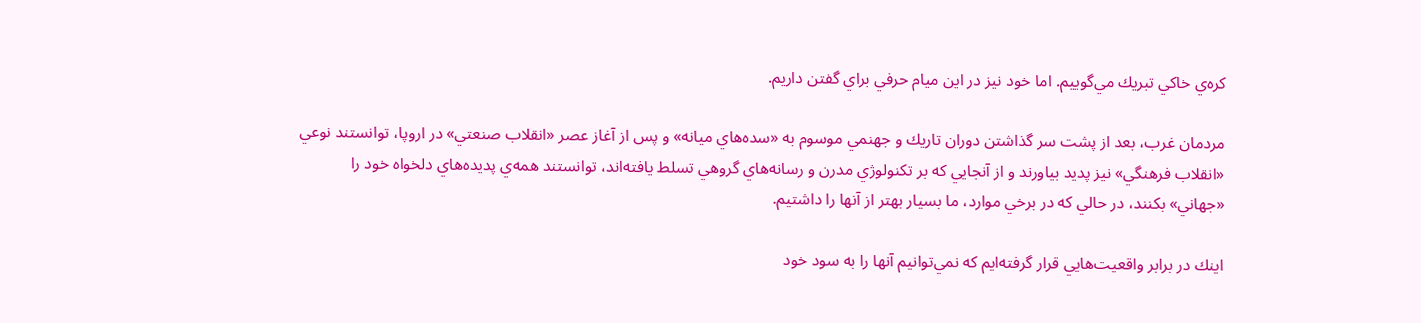كره‌ي خاكي تبريك مي‌گوييم. اما خود نيز در اين ميام حرفي براي گفتن داريم.

مردمان غرب، بعد از پشت سر گذاشتن دوران تاريك و جهنمي موسوم به «سده‌هاي ميانه» و پس از آغاز عصر «انقلاب صنعتي» در اروپا، توانستند نوعي «انقلاب فرهنگي» نيز پديد بياورند و از آنجايي كه بر تكنولوژي مدرن و رسانه‌هاي گروهي تسلط يافته‌اند، توانستند همه‌ي پديده‌هاي دلخواه خود را «جهاني» بكنند، در حالي كه در برخي موارد، ما بسيار بهتر از آنها را داشتيم.

اينك در برابر واقعيت‌هايي قرار گرفته‌ايم كه نمي‌توانيم آنها را به سود خود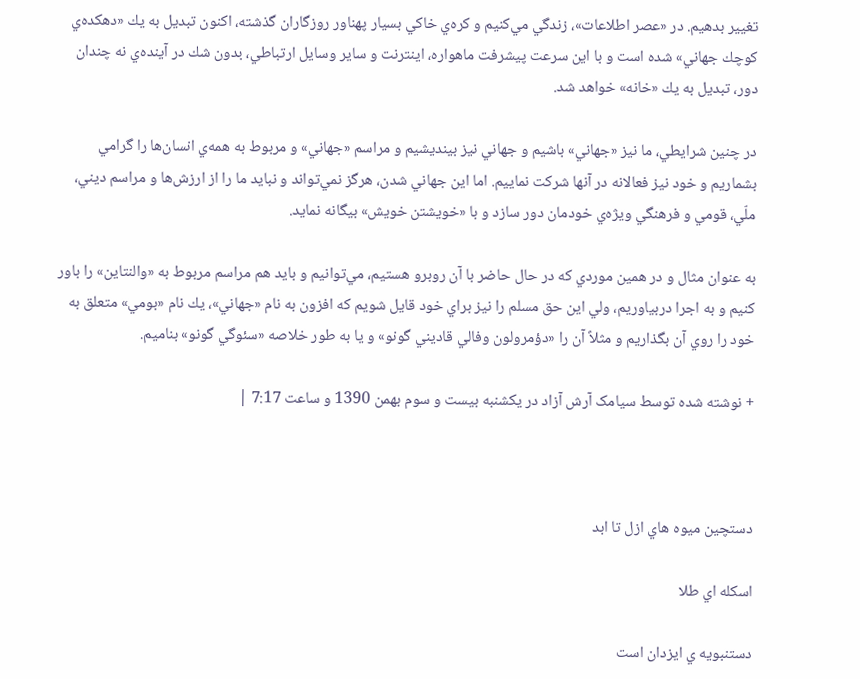تغيير بدهيم. در «عصر اطلاعات»، زندگي مي‌كنيم و كره‌ي خاكي بسيار پهناور روزگاران گذشته، اكنون تبديل به يك «دهكده‌ي كوچك جهاني» شده است و با اين سرعت پيشرفت ماهواره، اينترنت و ساير وسايل ارتباطي، بدون شك در آينده‌ي نه چندان دور، تبديل به يك «خانه» خواهد شد.

در چنين شرايطي، ما نيز «جهاني» باشيم و جهاني نيز بينديشيم و مراسم «جهاني» و مربوط به همه‌ي انسان‌ها را گرامي بشماريم و خود نيز فعالانه در آنها شركت نماييم. اما اين جهاني شدن، هرگز نمي‌تواند و نبايد ما را از ارزش‌ها و مراسم ديني، ملّي، قومي و فرهنگي ويژه‌ي خودمان دور سازد و با «خويشتن خويش» بيگانه نمايد.

به عنوان مثال و در همين موردي كه در حال حاضر با آن روبرو هستيم، مي‌توانيم و بايد هم مراسم مربوط به «والنتاين» را باور كنيم و به اجرا دربياوريم، ولي اين حق مسلم را نيز براي خود قايل شويم كه افزون به نام «جهاني»، يك نام «بومي» متعلق به خود را روي آن بگذاريم و مثلاً آن را «دؤمرولون وفالي قاديني گونو» و يا به طور خلاصه «سئوگي گونو» بناميم.

+ نوشته شده توسط سیامک آرش آزاد در یکشنبه بیست و سوم بهمن 1390 و ساعت 7:17 |



دستچين ميوه هاي ازل تا ابد

اسكله اي طلا

دستنبويه ي ايزدان است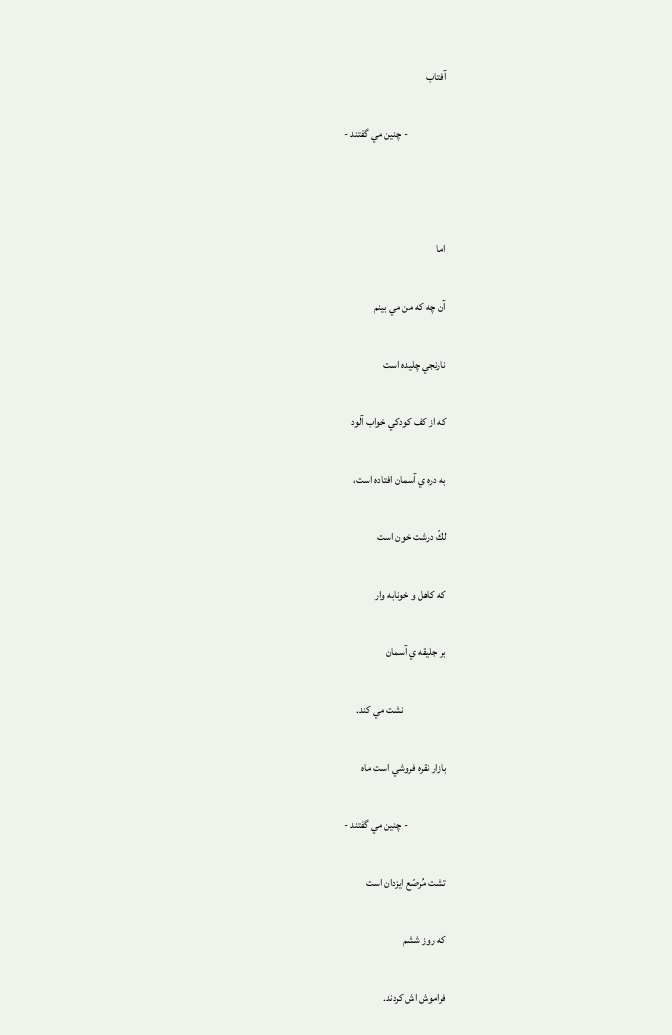آفتاب

                  - چنين مي گفتند -



اما

آن چه كه من مي بينم

نارنجي چليده است

كه از كف كودكي خواب آلود

به دره ي آسمان افتاده است،

لكّ درشت خون است

كه كاهل و خونابه وار

بر جليقه ي آسمان

                    نشت مي كند.

بازار نقره فروشي است ماه

                  - چنين مي گفتند -

تشت مُرصّع ايزدان است

كه روز ششم

فراموش اش كردند.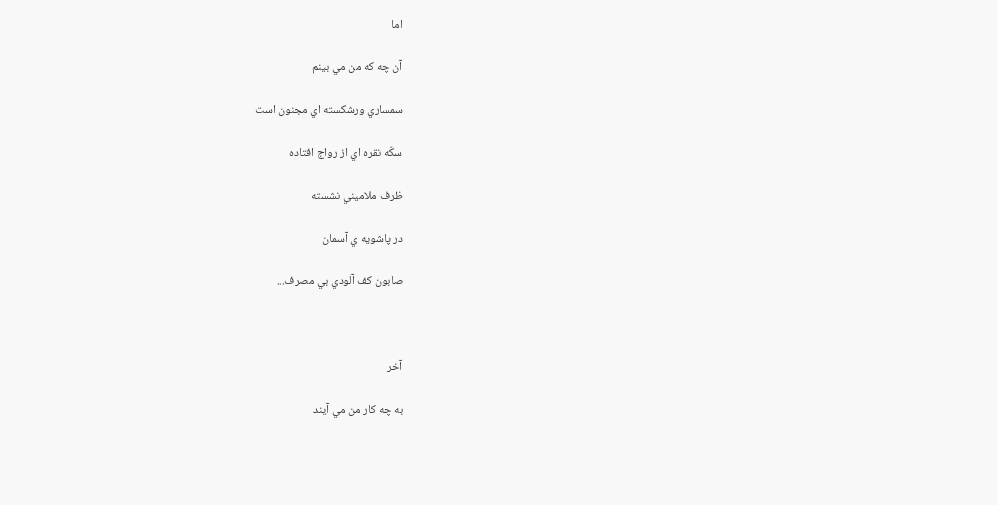اما

آن چه كه من مي بينم

سمساري ورشكسته اي مجنون است

سكّه نقره اي از رواج افتاده

ظرف ملاميني نشسته

در پاشويه ي آسمان

صابون كف آلودي بي مصرف...



آخر

به چه كار من مي آيند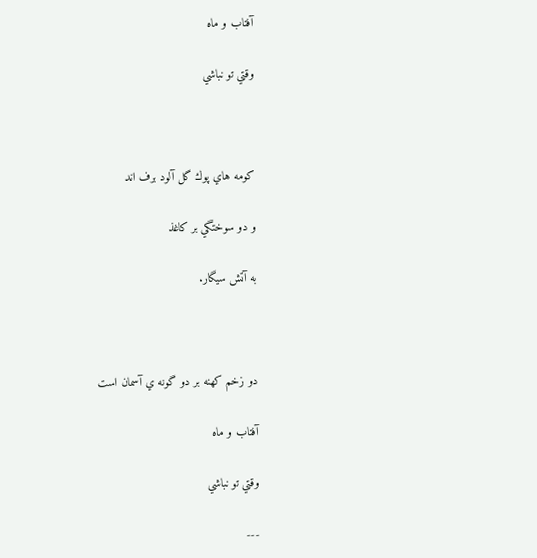آفتاب و ماه

وقتي تو نباشي



كومه هاي پوك گل آلود برف اند

و دو سوختگي بر كاغذ

به آتش سيگار.



دو زخم كهنه بر دو گونه ي آسمان است

آفتاب و ماه

وقتي تو نباشي

---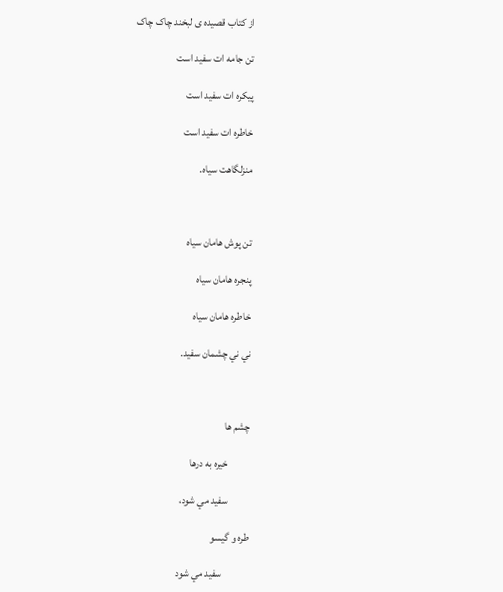از کتاب قصیده ی لبخند چاک چاک

تن جامه ات سفيد است

پيكره ات سفيد است

خاطره ات سفيد است

منزلگاهت سياه.



تن پوش هامان سياه

پنجره هامان سياه

خاطره هامان سياه

ني ني چشمان سفيد.



چشم ها

          خيره به درها

          سفيد مي شود،

طره و گيسو

             سفيد مي شود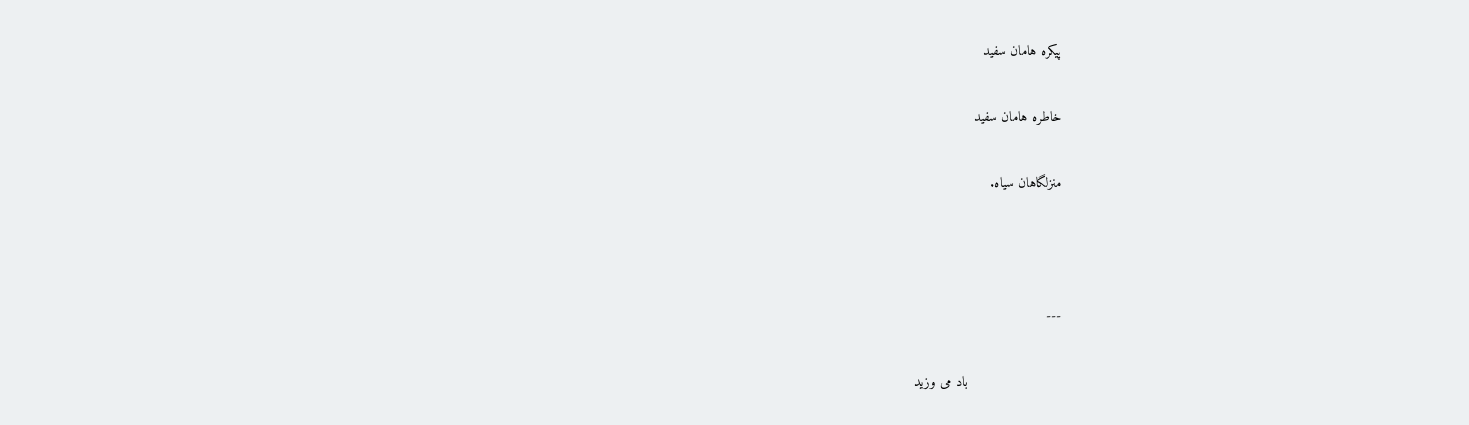پيكره هامان سفيد

خاطره هامان سفيد

منزلگاهان سياه.



---

                       باد می وزيد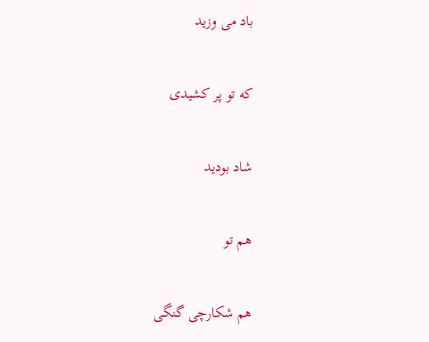باد می وزید

که تو پر کشیدی

شاد بودید

هم تو

هم شکارچی گنگی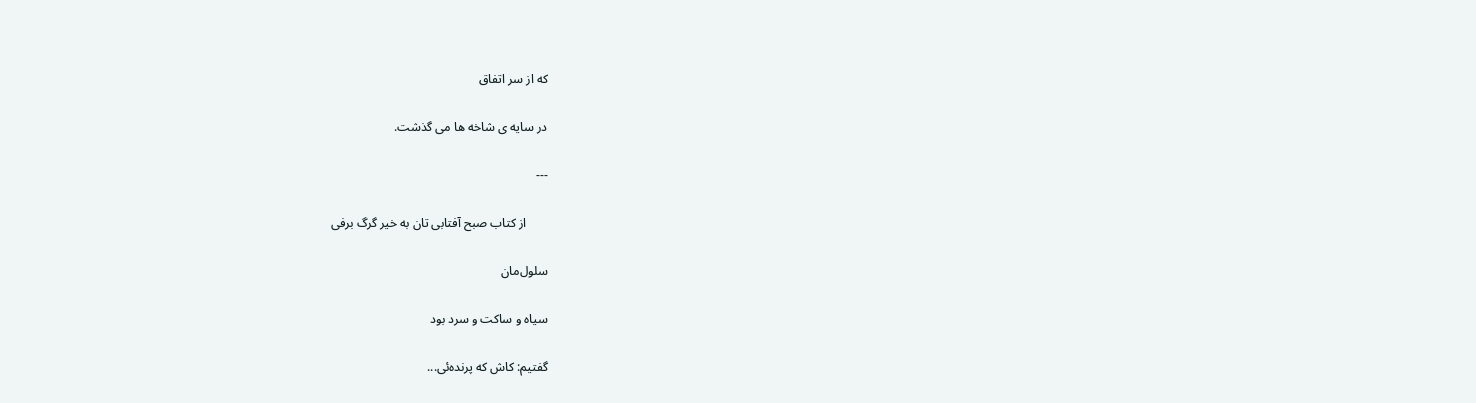که از سر اتفاق

در سایه ی شاخه ها می گذشت.

---

       از کتاب صبح آفتابی تان به خیر گرگ برفی

سلو‌ل‌مان

سیاه و ساکت و سرد بود

گفتیم: کاش که پرنده‌ئی...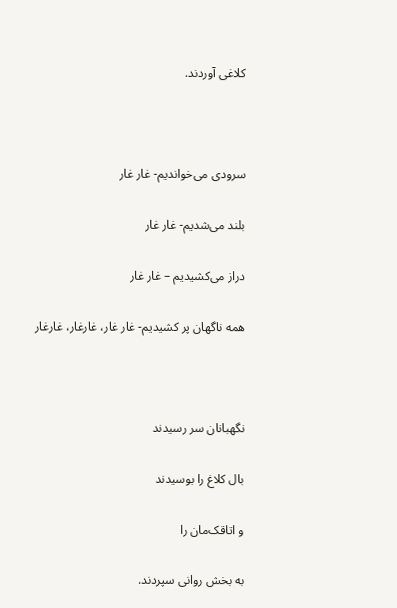کلاغی آوردند.



سرودی می‌خواندیم- غار غار

بلند می‌شدیم- غار غار

دراز می‌کشیدیم – غار غار

همه ناگهان پر کشیدیم- غار غار، غارغار، غارغار



نگهبانان سر رسیدند

بال کلاغ را بوسیدند

و اتاقک‌مان را

به بخش روانی سپردند.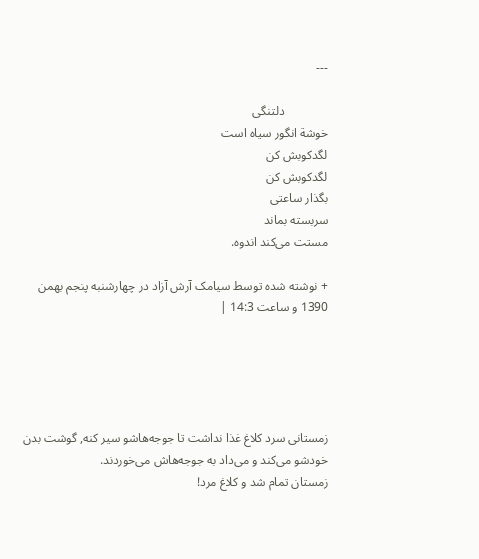---

              دلتنگی
خوشة انگور سیاه است
لگدکوبش کن
لگدکوبش کن
بگذار ساعتی
سربسته بماند
مستت می‌کند اندوه.

+ نوشته شده توسط سیامک آرش آزاد در چهارشنبه پنجم بهمن 1390 و ساعت 14:3 |





زمستانی سرد کلاغ غذا نداشت تا جوجه‌هاشو سیر کنه, گوشت بدن خودشو می‌کند و می‌داد به جوجه‌هاش می‌خوردند.
زمستان تمام شد و کلاغ مرد!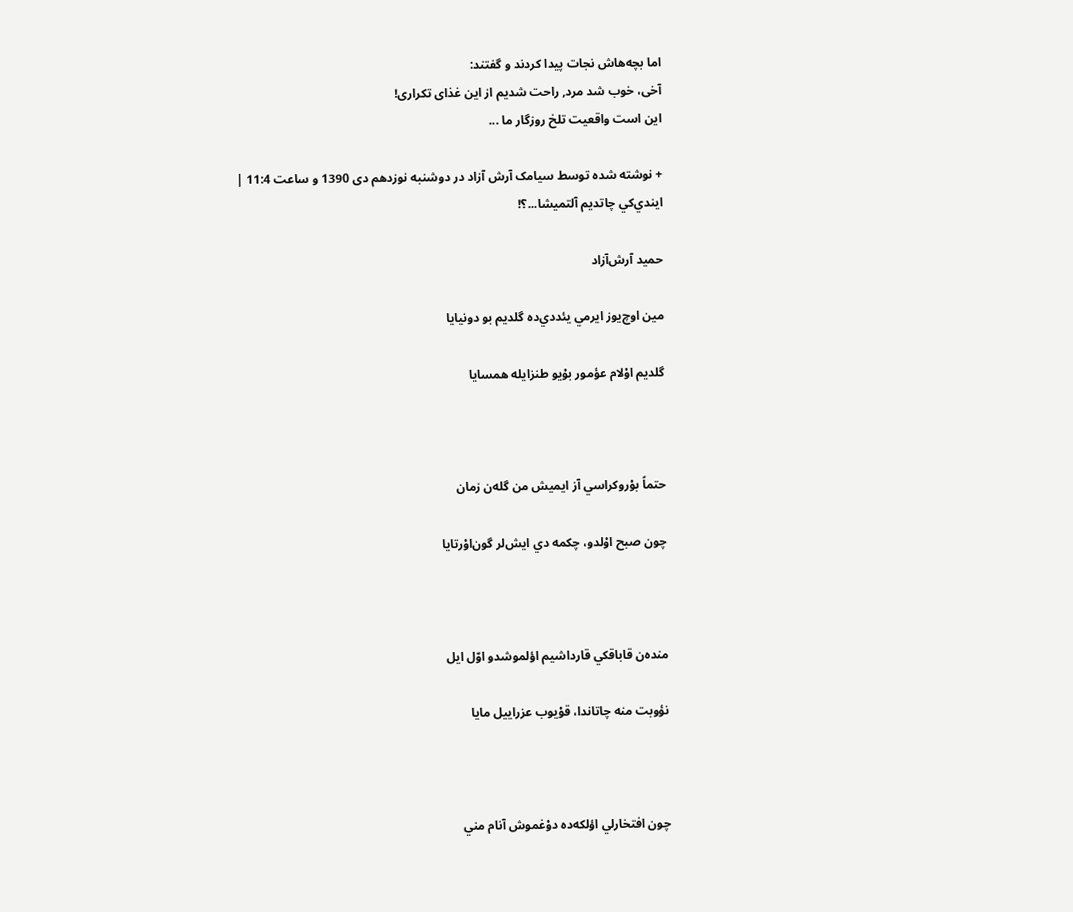اما بچه‌هاش نجات پیدا کردند و گفتند:
آخی، خوب شد مرد, راحت شدیم از این غذای تکراری!
این است واقعیت تلخ روزگار ما ...

+ نوشته شده توسط سیامک آرش آزاد در دوشنبه نوزدهم دی 1390 و ساعت 11:4 |
ايندي‌كي چاتديم آلتميشا...؟!

حميد آرش‌آزاد

مين اوچ‌يوز ايرمي يئددي‌ده گلديم بو دونيايا

گلديم اوْلام عؤمور بوْيو طنزايله همسايا



حتماً بوْروكراسي آز ايميش من گله‌ن زمان

چون صبح اوْلدو، چكمه دي ايش‌لر گون‌اوْرتايا



منده‌ن قاباقكي قارداشيم اؤلموشدو اوّل ايل

نؤوبت منه چاتاندا، قوْيوب عزراييل مايا



چون افتخارلي اؤلكه‌ده دوْغموش آنام مني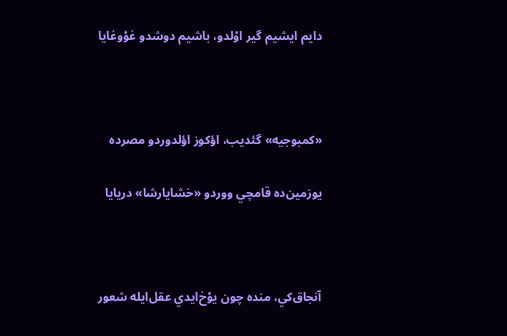دايم ايشيم گير اوْلدو، باشيم دوشدو غوْوغايا



«كمبوجيه» گئديب، اؤكوز اؤلدوردو مصرده

يوزمين‌ده قامچي ووردو «خشايارشا» دريايا



آنجاق‌كي، منده چون يوْخ‌ايدي عقل‌ايله شعور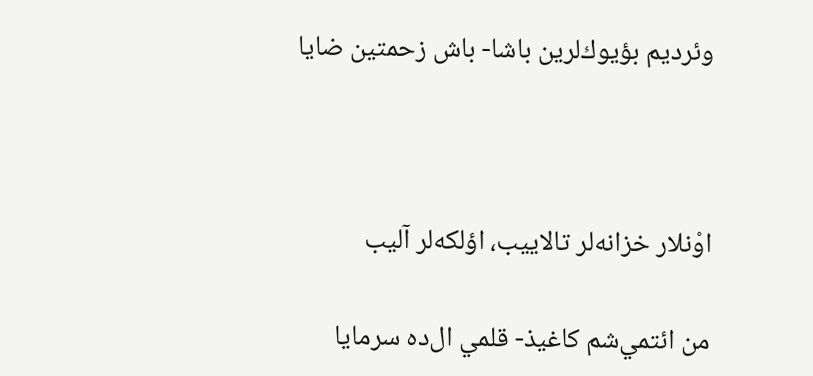وئرديم بؤيوك‌لرين باشا- باش زحمتين ضايا



اوْنلار خزانه‌لر تالاييب، اؤلكه‌لر آليب

من ائتمي‌شم كاغيذ- قلمي ال‌ده سرمايا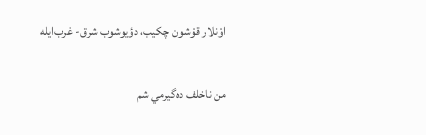اوْنلار قوْشون چكيب، دؤيوشوب شرق- غرب‌ايله

من ناخلف‌ ده‌گيرمي شم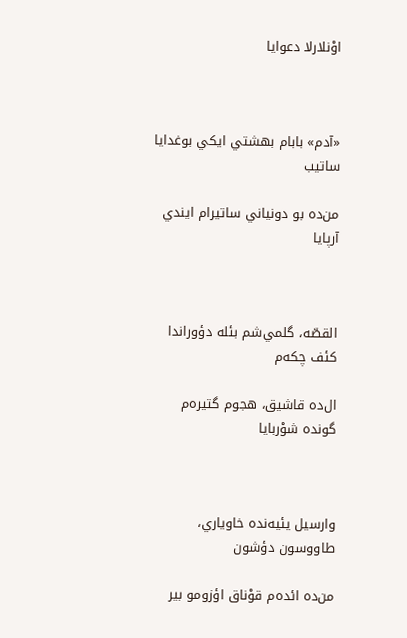اوْنلارلا دعوايا



«آدم» بابام بهشتي ايكي بوغدايا ساتيب

من‌ده بو دونياني ساتيرام ايندي آرپايا



القصّه، گلمي‌شم بئله دؤوراندا كئف چكه‌م

ال‌ده قاشيق، هجوم گتيره‌م گونده شوْربايا



وارسيل يئيه‌نده خاوياري، طاووسون دؤشون

من‌ده ائده‌م قوْناق اؤزومو بير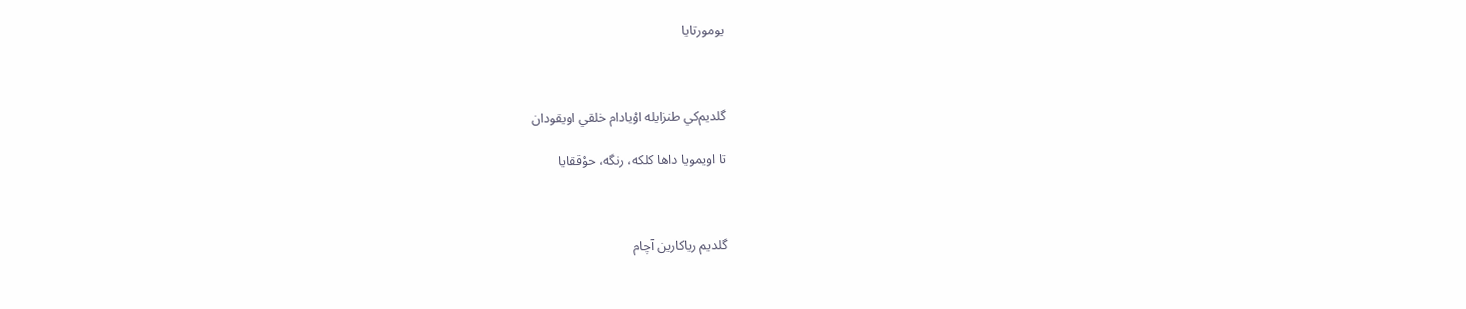يومورتايا



گلديم‌كي طنز‌ايله اوْيادام خلقي اويقودان

تا اويمويا داها كلكه، رنگه، حوْققايا



گلديم رياكارين آچام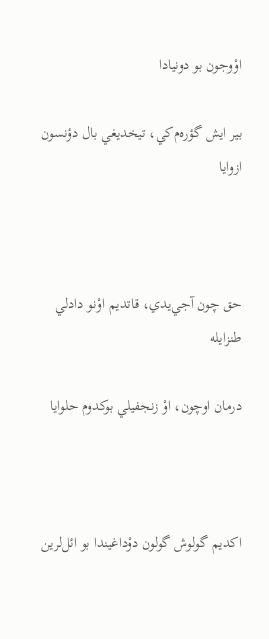اوْوجون بو دونيادا

بير ايش گؤره‌م‌كي، تيخديغي بال دؤنسون ازوايا



حق چون آجي‌يدي، قاتديم اوْنو دادلي طنزايله

درمان اوچون، اوْ زنجفيلي بوكدوم حلوايا



اكديم گولوش گولون دوْداغيندا بو ائل‌لرين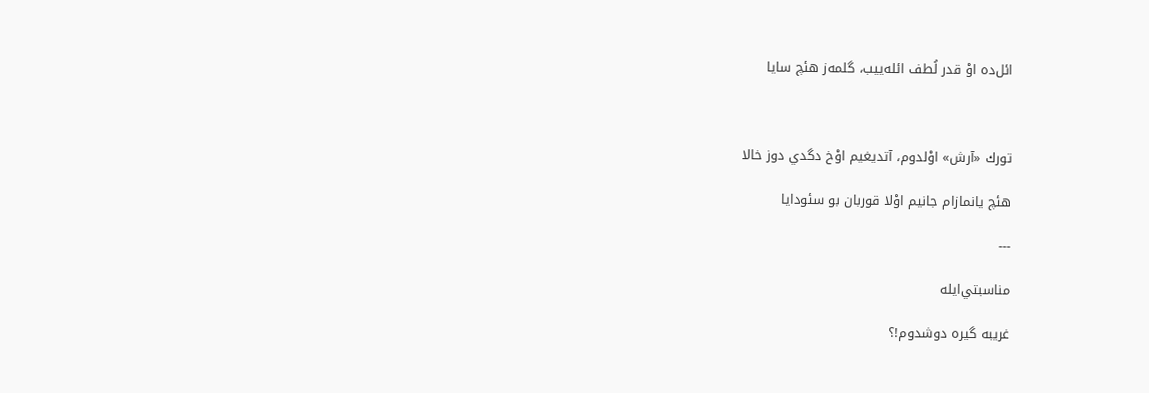ائل‌ده اوْ قدر لُطف ائله‌ييب، گلمه‌ز هئچ سايا



تورك «آرش» اوْلدوم، آتديغيم اوْخ دگدي دوز خالا

هئچ يانمازام جانيم اوْلا قوربان بو سئودايا

---

مناسبتي‌ايله

غريبه گيره دوشدوم!؟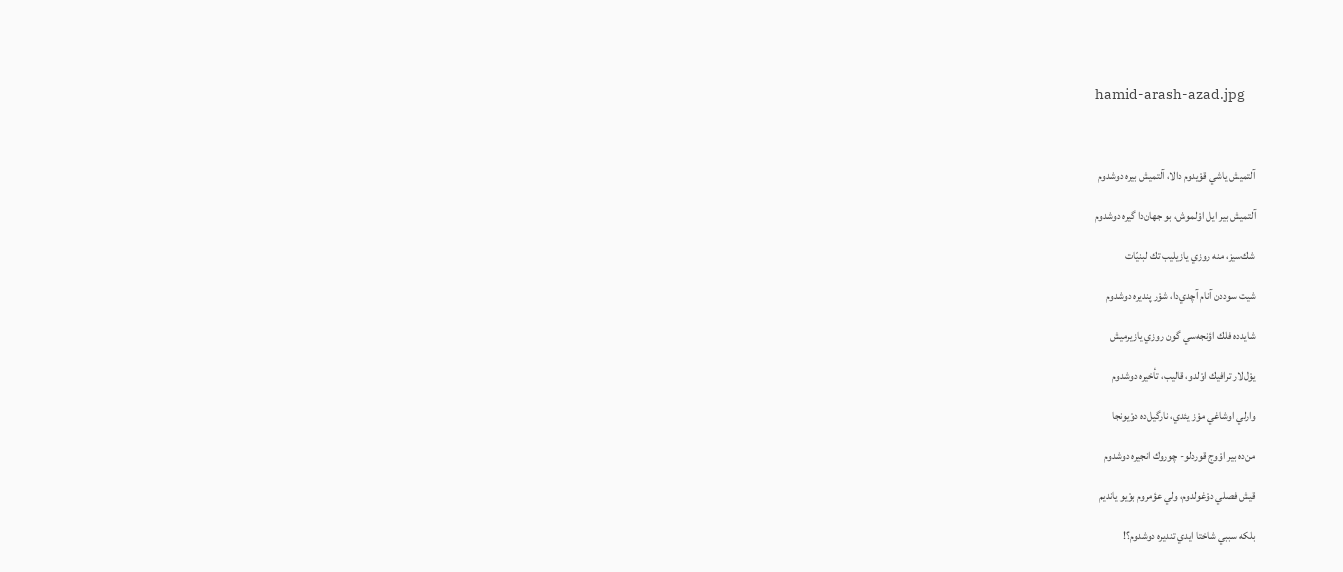hamid-arash-azad.jpg



آلتميش ياشي قوْيدوم دالا، آلتميش بيره دوشدوم

آلتميش بير ايل اوْلموش، بو جهان‌دا گيره دوشدوم

شك‌سيز، منه روزي يازيليب تك لبنيّات

شيت سوددن آنام آچدي‌‌دا، شوْر پنديره دوشدوم

شايد‌ده فلك اؤنجه‌سي گون روزي يازيرميش

يوْل‌لار ترافيك اوْلدو، قاليب، تأخيره دوشدوم

وارلي اوشاغي موْز يئدي، نارگيل‌ده دوْيونجا

من‌ده بير اوْوج قوردلو- چوروك انجيره دوشدوم

قيش فصلي دوْغولدوم، ولي عؤمروم بوْيو يانديم

بلكه سببي شاختا ايدي تنديره دوشدوم؟!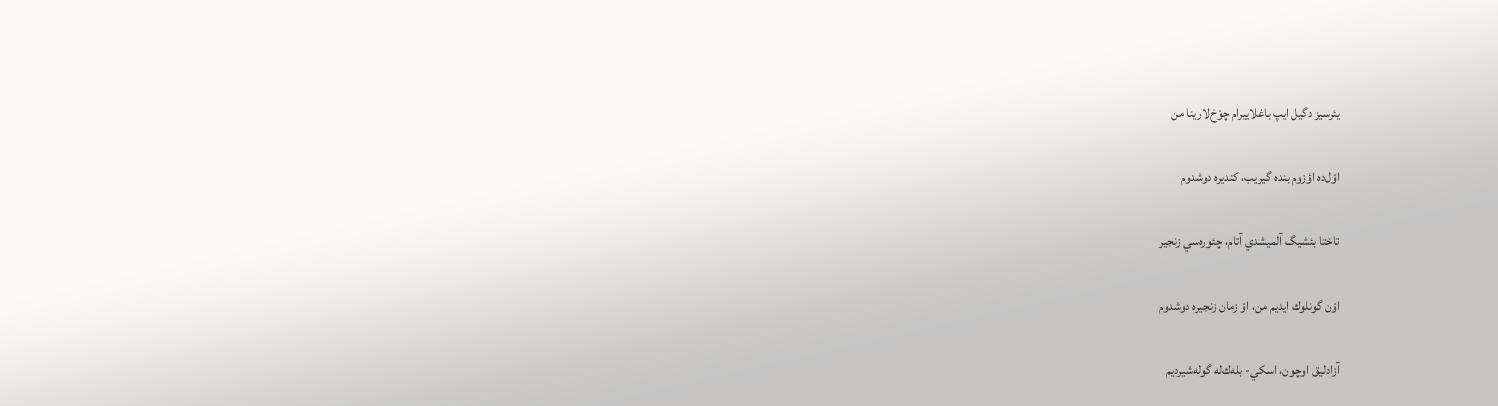يئرسيز دگيل ايپ باغلاييرام چوْخ‌لارينا من

اوّل‌ده اؤزوم بنده گيريب، كنديره‌ دوشدوم

تاختا بئشيگ آلميشدي آتام، چئوره‌سي زنجير

اوْن گونلوك ايديم من، اوْ زمان زنجيره دوشدوم

آزادليق اوچون، اسكي- بله‌ك‌له گوله‌شيرديم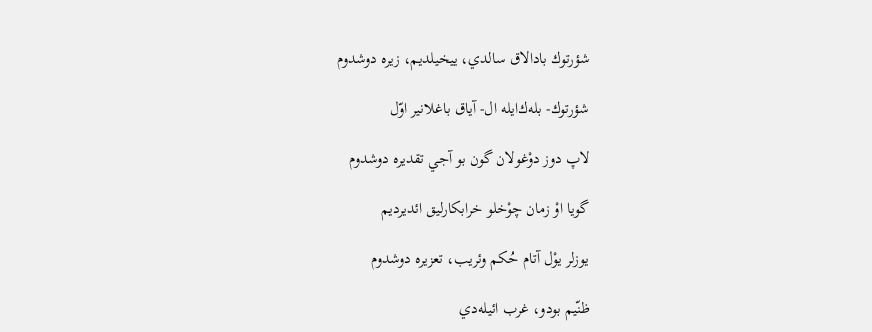شؤرتوك بادالاق سالدي، ييخيلديم، زيره دوشدوم

شؤرتوك- بله‌ك‌ايله ال- آياق باغلانير اوّل

لاپ دوز دوْغولان گون بو آجي تقديره دوشدوم

گويا اوْ زمان چوْخلو خرابكارليق ائديرديم

يوزلر يوْل آتام حُكم وئريب، تعزيره دوشدوم

ظنّيم بودو، غرب ائيله‌دي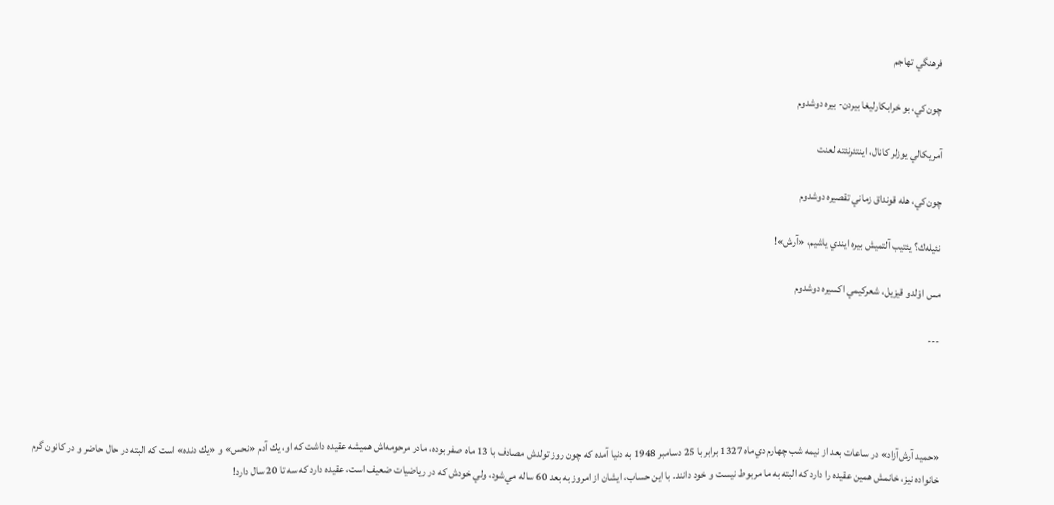فرهنگي تهاجم

چون‌كي، بو خرابكارليغا بيردن- بيره دوشدوم

آمريكالي يوزلر كانال، اينتئرنئته لعنت

چون‌كي، هله قونداق زماني تقصيره دوشدوم

نئيله‌ك؟ يئتيب آلتميش بيره ايندي ياشيم، «آرش»!

مس اوْلدو قيزيل، شعركيمي اكسيره دوشدوم

---




«حميد آرش‌آزاد» در ساعات بعد از نيمه شب چهارم دي‌ماه 1327 برابر با 25 دسامبر 1948 به دنيا آمده كه چون روز تولدش مصادف با 13 ماه صفر بوده، مادر مرحومه‌اش هميشه عقيده داشت كه او، يك آدم «نحس» و «يك دنده» است كه البته در حال حاضر و در كانون گرم خانواده نيز، خانمش همين عقيده را دارد كه البته به ما مربوط نيست و خود دانند. با اين حساب، ايشان از امروز به بعد 60 ساله مي‌شود، ولي خودش كه در رياضيات ضعيف است، عقيده دارد كه سه تا 20 سال دارد!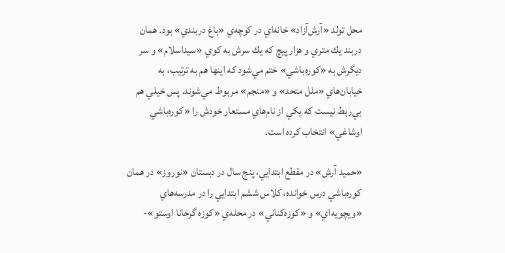محل تولد «آرش‌آزاد» خانه‌اي در كوچه‌ي «باغ دربندي» بود. همان دربند يك متري و هزار پيچ كه يك سرش به كوي «سيداسلام» و سر ديگرش به «كوره‌باشي» ختم مي‌شود كه اينها هم به ترتيب، به خيابان‌هاي «ملل متحد» و «منجم» مربوط مي‌شوند. پس خيلي هم بي‌ربط نيست كه يكي از نام‌هاي مستعار خودش را «كوره‌باشي اوشاغي» انتخاب كرده است.

«حميد آرش» در مقطع ابتدايي، پنج سال در دبستان «نوروز» در همان كوره‌باشي درس خوانده، كلاس ششم ابتدايي را در مدرسه‌هاي «ويچويه‌اي» و «كوزه‌‌كناني» در محله‌ي «كوزه‌ گرخانا اوستو»-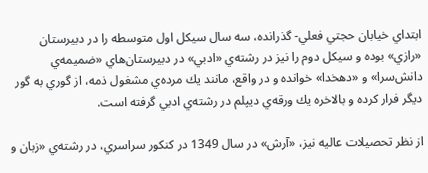ابتداي خيابان حجتي فعلي- گذرانده، سه سال سيكل اول متوسطه را در دبيرستان «رازي» بوده و سيكل دوم را نيز در رشته‌ي «ادبي» در دبيرستان‌هاي «ضميمه‌ي دانش‌سرا» و «دهخدا» خوانده و در واقع، مانند يك مرده‌ي مشغول ذمه، از گوري به گور ديگر فرار كرده و بالاخره يك ورقه‌ي ديپلم در رشته‌ي ادبي گرفته است.

از نظر تحصيلات عاليه نيز، «آرش» در سال 1349 در كنكور سراسري، در رشته‌ي «زبان و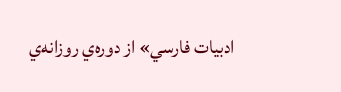ادبيات فارسي» از دوره‌ي روزانه‌ي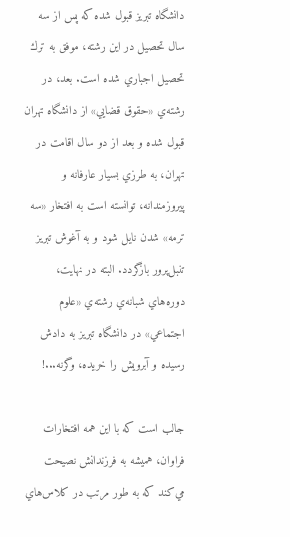دانشگاه تبريز قبول شده كه پس از سه سال تحصيل در اين رشته، موفق به ترك تحصيل اجباري شده است. بعد، در رشته‌ي «حقوق قضايي» از دانشگاه تهران قبول شده و بعد از دو سال اقامت در تهران، به طرزي بسيار عارفانه و پيروزمندانه، توانسته است به افتخار «سه ترمه» شدن نايل شود و به آغوش تبريز تنبل‌پرور بازگردد. البته در نهايت، دوره‌هاي شبانه‌ي رشته‌ي «علوم اجتماعي» در دانشگاه تبريز به دادش رسيده و آبرويش را خريده، وگرنه...!

جالب است كه با اين همه افتخارات فراوان، هميشه به فرزندانش نصيحت مي‌كند كه به طور مرتب در كلاس‌هاي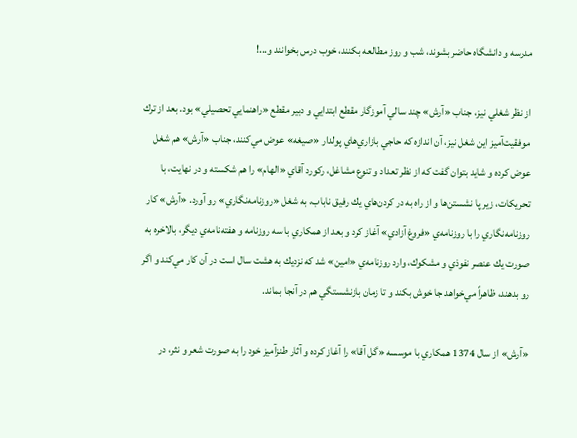مدرسه و دانشگاه حاضر بشوند، شب و روز مطالعه بكنند، خوب درس بخوانند و...!

از نظر شغلي نيز، جناب «آرش» چند سالي آموزگار مقطع ابتدايي و دبير مقطع «راهنمايي تحصيلي» بود. بعد از ترك موفقيت‌آميز اين شغل نيز، آن اندازه كه حاجي بازاري‌هاي پولدار «صيغه» عوض مي‌كنند، جناب «آرش» هم شغل عوض كرده و شايد بتوان گفت كه از نظر تعداد و تنوع مشاغل، ركورد آقاي «الهام» را هم شكسته و در نهايت، با تحريكات، زير پا نشستن‌ها و از راه به در كردن‌هاي يك رفيق ناباب، به شغل «روزنامه‌نگاري» رو آورد. «آرش» كار روزنامه‌نگاري را با روزنامه‌ي «فروغ آزادي» آغاز كرد و بعد از همكاري با سه روزنامه و هفته‌نامه‌ي ديگر، بالاخره به صورت يك عنصر نفوذي و مشكوك، وارد روزنامه‌ي «امين» شد كه نزديك به هشت سال است در آن كار مي‌كند و اگر رو بدهند، ظاهراً مي‌خواهد جا خوش بكند و تا زمان بازنشستگي هم در آنجا بماند.

«آرش» از سال 1374 همكاري با موسسه «گل آقا» را آغاز كرده و آثار طنزآميز خود را به صورت شعر و نثر، در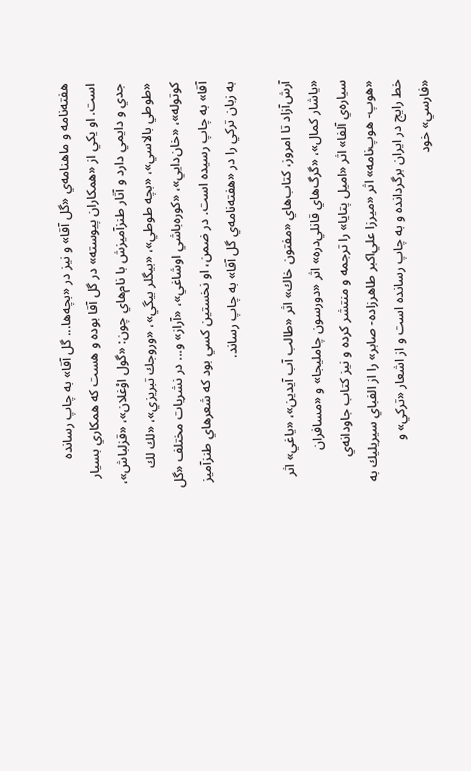هفته‌نامه و ماهنامه‌ي «گل آقا» و نيز در «بچه‌ها... گل آقا» به چاپ رسانده است. او يكي از «همكاران پيوسته» در گل آقا بوده و هست كه همكاري بسيار جدي و دايمي دارد و آثار طنزآميزش با نام‌هاي چون: «گول اوْغلان»، «قزلباش»، «طوطي بالاسي»، «بچه طوطي»، «بيگلر بيگي»، «وروجك تبريزي»، «لك لك كوتوله»، «خان‌دايي»، «كوره‌باشي اوشاغي»، «آراز» و... در نشريات مختلف «گل آقا» به چاپ رسيده است. در ضمن، او نخستين كسي بود كه شعرهاي طنزآميز به زبان تركي را در «هفته‌نامه‌ي گل آقا» به چاپ رساند.

آرش‌آزاد تا امروز، كتاب‌هاي «مفتون خاك» اثر «طالب آب آيدين»، «ياغي» اثر «ياشار كمال»، «گرگ‌هاي قانلي‌دره» اثر «دورسون چامليجا» و «مسافران سياره‌ي آلفا» اثر «اميل پتايا» را ترجمه و منتشر كرده و نيز كتاب جاودانه‌ي «هوپ- هوپ‌نامه» اثر «ميرزا علي‌اكبر طاهرزاده- صابر» را از الفباي سيريليك به خط رايج در ايران برگردانده و به چاپ رسانده است و از اشعار «تركي» و «فارسي» خود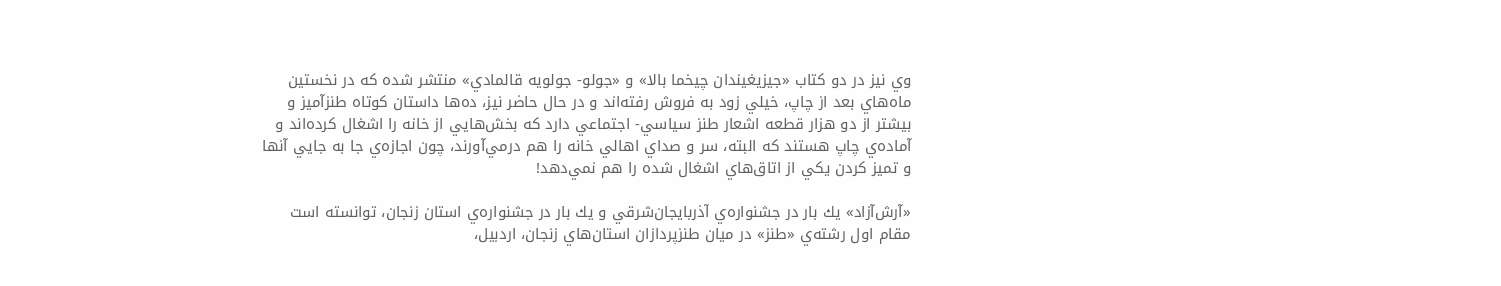وي نيز در دو كتاب «جيزيغيندان چيخما بالا» و «جولو- جولويه قالمادي» منتشر شده كه در نخستين ماه‌هاي بعد از چاپ، خيلي زود به فروش رفته‌اند و در حال حاضر نيز، ده‌ها داستان كوتاه طنزآميز و بيشتر از دو هزار قطعه اشعار طنز سياسي- اجتماعي دارد كه بخش‌هايي از خانه را اشغال كرده‌اند و آماده‌ي چاپ هستند كه البته، سر و صداي اهالي خانه را هم درمي‌آورند، چون اجازه‌ي جا به جايي آنها و تميز كردن يكي از اتاق‌هاي اشغال شده را هم نمي‌دهد!

«آرش‌آزاد» يك بار در جشنواره‌ي آذربايجان‌شرقي و يك بار در جشنواره‌ي استان زنجان، توانسته است مقام اول رشته‌ي «طنز» در ميان طنزپردازان استان‌هاي زنجان، اردبيل،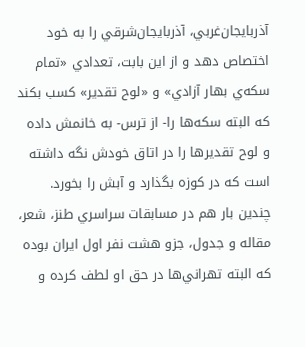آذربايجان‌غربي، آذربايجان‌شرقي را به خود اختصاص دهد و از اين بابت، تعدادي «تمام سكه‌ي بهار آزادي» و «لوح تقدير» كسب بكند كه البته سكه‌ها را- از ترس- به خانمش داده و لوح تقدير‌ها را در اتاق خودش نگه داشته است كه در كوزه بگذارد و آبش را بخورد. چندين بار هم در مسابقات سراسري طنز، شعر، مقاله و جدول، جزو هشت نفر اول ايران بوده كه البته تهراني‌ها در حق او لطف كرده و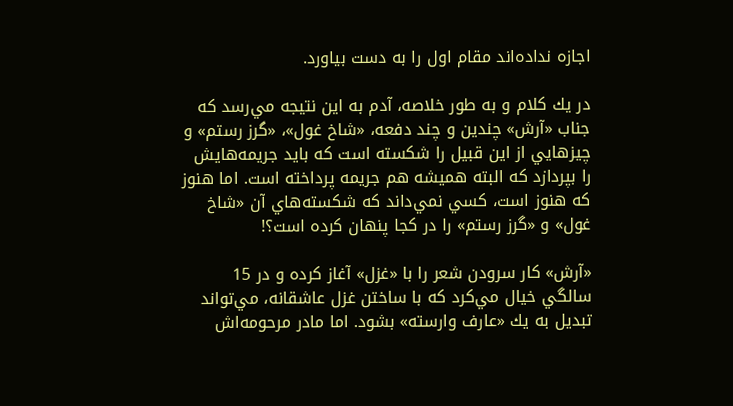اجازه نداده‌اند مقام اول را به دست بياورد.

در يك كلام و به طور خلاصه، آدم به اين نتيجه مي‌رسد كه جناب «آرش» چندين و چند دفعه، «شاخ غول»، «گرز رستم» و چيزهايي از اين قبيل را شكسته است كه بايد جريمه‌‌هايش را بپردازد كه البته هميشه هم جريمه پرداخته است. اما هنوز كه هنوز است، كسي نمي‌داند كه شكسته‌هاي آن «شاخ غول» و «گرز رستم» را در كجا پنهان كرده است؟!

«آرش» كار سرودن شعر را با «غزل» آغاز كرده و در 15 سالگي خيال مي‌كرد كه با ساختن غزل عاشقانه، مي‌تواند تبديل به يك «عارف وارسته» بشود. اما مادر مرحومه‌اش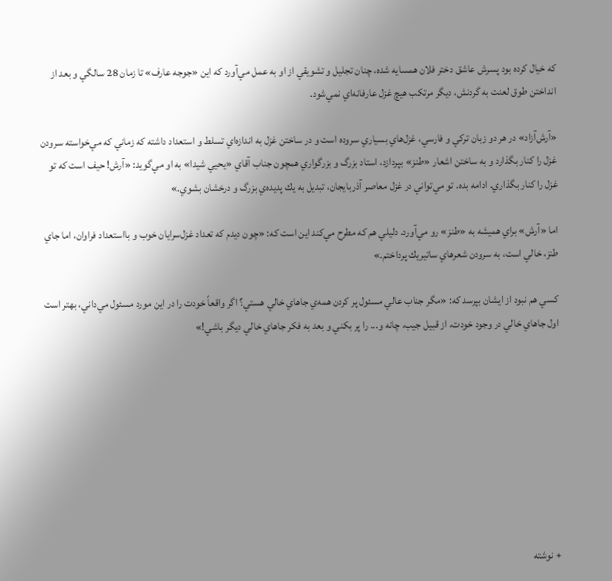كه خيال كرده بود پسرش عاشق دختر فلان همسايه شده، چنان تجليل و تشويقي از او به عمل مي‌آورد كه اين «جوجه عارف» تا زمان 28 سالگي و بعد از انداختن طوق لعنت به گردنش، ديگر مرتكب هيچ غزل عارفانه‌اي نمي‌شود.

«آرش‌آزاد» در هر دو زبان تركي و فارسي، غزل‌هاي بسياري سروده است و در ساختن غزل به اندازه‌اي تسلط و استعداد داشته كه زماني كه مي‌خواسته سرودن غزل را كنار بگذارد و به ساختن اشعار «طنز» بپردازد، استاد بزرگ و بزرگواري همچون جناب آقاي «يحيي شيدا» به او مي‌گويد: «آرش! حيف است كه تو غزل را كنار بگذاري. ادامه بده. تو مي‌تواني در غزل معاصر آذربايجان، تبديل به يك پديده‌ي بزرگ و درخشان بشوي.»

اما «آرش» براي هميشه به «طنز» رو مي‌آورد. دليلي هم كه مطرح مي‌كند اين است كه: «چون ديدم كه تعداد غزل‌سرايان خوب و بااستعداد فراوان، اما جاي طنز، خالي است، به سرودن شعرهاي ساتيريك پرداختم.»

كسي هم نبود از ايشان بپرسد كه: «مگر جناب عالي مسئول پر كردن همه‌ي جاهاي خالي هستي؟ اگر واقعاً خودت را در اين مورد مسئول مي‌داني، بهتر است اول جاهاي خالي در وجود خودت، از قبيل جيب، چانه و... را پر بكني و بعد به فكر جاهاي خالي ديگر باشي!»









+ نوشته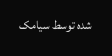شده توسط سیامک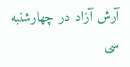آرش آزاد در چهارشنبه سی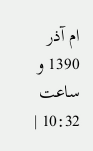ام آذر 1390 و ساعت 10:32 |